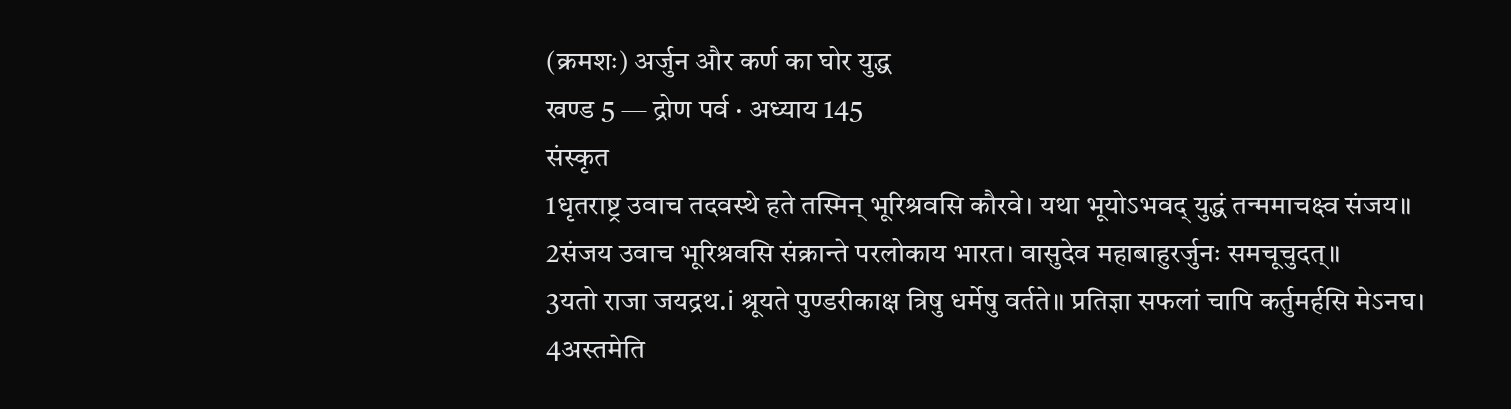(क्रमशः) अर्जुन और कर्ण का घोर युद्ध
खण्ड 5 — द्रोण पर्व · अध्याय 145
संस्कृत
1धृतराष्ट्र उवाच तदवस्थे हते तस्मिन् भूरिश्रवसि कौरवे। यथा भूयोऽभवद् युद्धं तन्ममाचक्ष्व संजय॥
2संजय उवाच भूरिश्रवसि संक्रान्ते परलोकाय भारत। वासुदेव महाबाहुरर्जुनः समचूचुदत्॥
3यतो राजा जयद्रथ.i श्रूयते पुण्डरीकाक्ष त्रिषु धर्मेषु वर्तते॥ प्रतिज्ञा सफलां चापि कर्तुमर्हसि मेऽनघ।
4अस्तमेति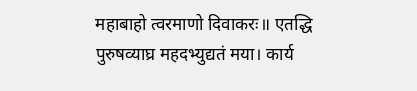महाबाहो त्वरमाणो दिवाकरः॥ एतद्धि पुरुषव्याघ्र महदभ्युद्यतं मया। कार्य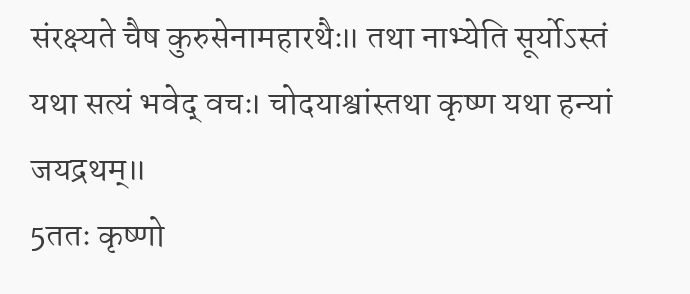संरक्ष्यते चैष कुरुसेनामहारथैः॥ तथा नाभ्येति सूर्योऽस्तं यथा सत्यं भवेद् वचः। चोदयाश्वांस्तथा कृष्ण यथा हन्यां जयद्रथम्॥
5ततः कृष्णो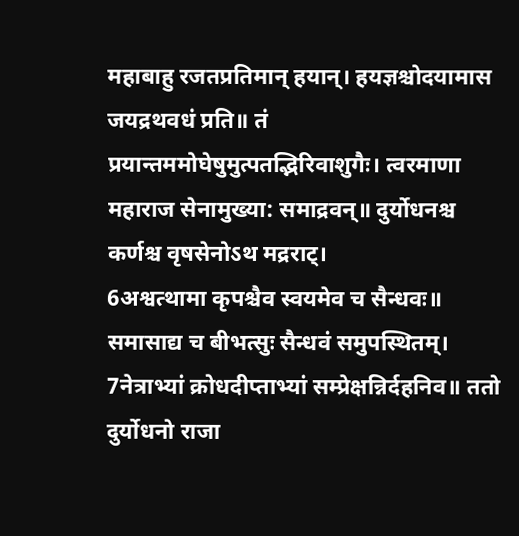महाबाहु रजतप्रतिमान् हयान्। हयज्ञश्चोदयामास जयद्रथवधं प्रति॥ तं प्रयान्तममोघेषुमुत्पतद्भिरिवाशुगैः। त्वरमाणा महाराज सेनामुख्या: समाद्रवन्॥ दुर्योधनश्च कर्णश्च वृषसेनोऽथ मद्रराट्।
6अश्वत्थामा कृपश्चैव स्वयमेव च सैन्धवः॥ समासाद्य च बीभत्सुः सैन्धवं समुपस्थितम्।
7नेत्राभ्यां क्रोधदीप्ताभ्यां सम्प्रेक्षन्निर्दहनिव॥ ततो दुर्योधनो राजा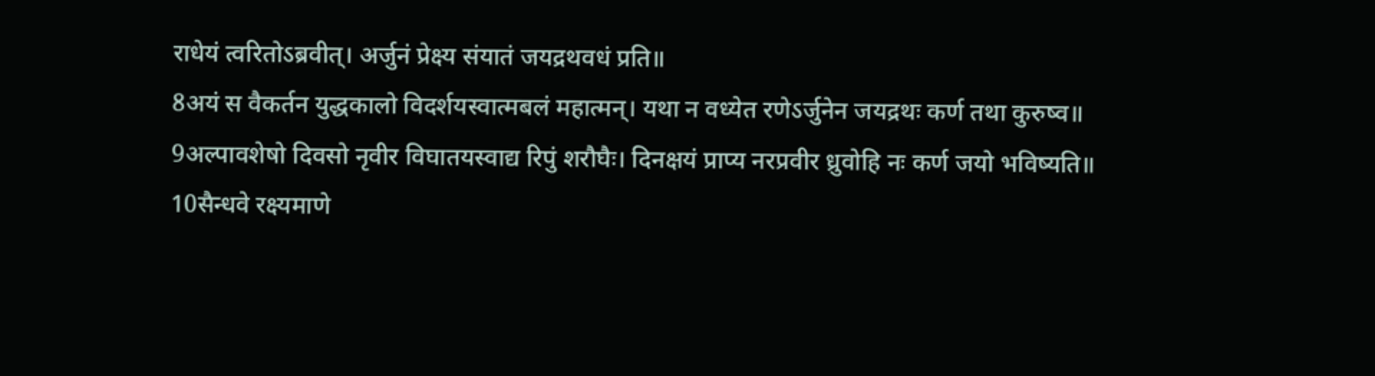राधेयं त्वरितोऽब्रवीत्। अर्जुनं प्रेक्ष्य संयातं जयद्रथवधं प्रति॥
8अयं स वैकर्तन युद्धकालो विदर्शयस्वात्मबलं महात्मन्। यथा न वध्येत रणेऽर्जुनेन जयद्रथः कर्ण तथा कुरुष्व॥
9अल्पावशेषो दिवसो नृवीर विघातयस्वाद्य रिपुं शरौघैः। दिनक्षयं प्राप्य नरप्रवीर ध्रुवोहि नः कर्ण जयो भविष्यति॥
10सैन्धवे रक्ष्यमाणे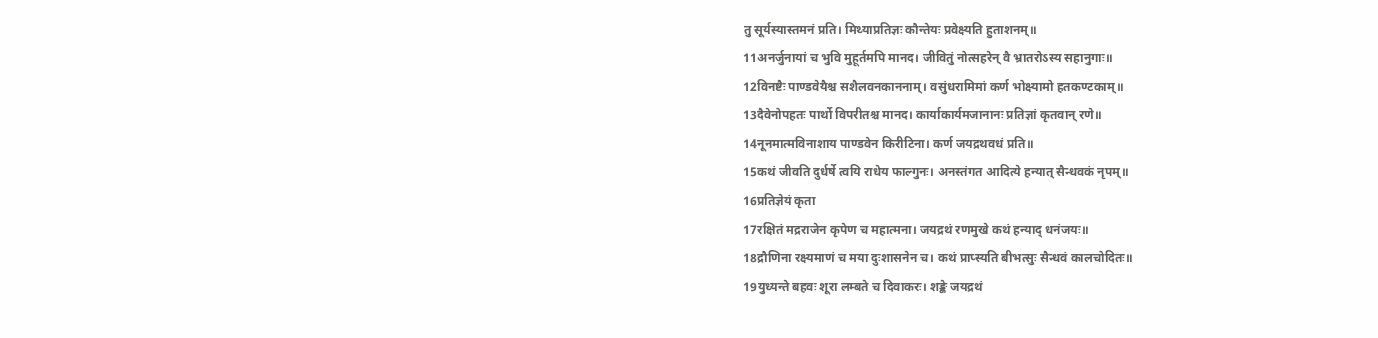तु सूर्यस्यास्तमनं प्रति। मिथ्याप्रतिज्ञः कौन्तेयः प्रवेक्ष्यति हुताशनम्॥
11अनर्जुनायां च भुवि मुहूर्तमपि मानद। जीवितुं नोत्सहरेन् वै भ्रातरोऽस्य सहानुगाः॥
12विनष्टैः पाण्डवेयैश्च सशैलवनकाननाम्। वसुंधरामिमां कर्ण भोक्ष्यामो हतकण्टकाम्॥
13दैवेनोपहतः पार्थो विपरीतश्च मानद। कार्याकार्यमजानानः प्रतिज्ञां कृतवान् रणे॥
14नूनमात्मविनाशाय पाण्डवेन किरीटिना। कर्ण जयद्रथवधं प्रति॥
15कथं जीवति दुर्धर्षे त्वयि राधेय फाल्गुनः। अनस्तंगत आदित्ये हन्यात् सैन्धवकं नृपम्॥
16प्रतिज्ञेयं कृता
17रक्षितं मद्रराजेन कृपेण च महात्मना। जयद्रथं रणमुखे कथं हन्याद् धनंजयः॥
18द्रौणिना रक्ष्यमाणं च मया दुःशासनेन च। कथं प्राप्स्यति बीभत्सुः सैन्धवं कालचोदितः॥
19युध्यन्ते बहवः शूरा लम्बते च दिवाकरः। शङ्के जयद्रथं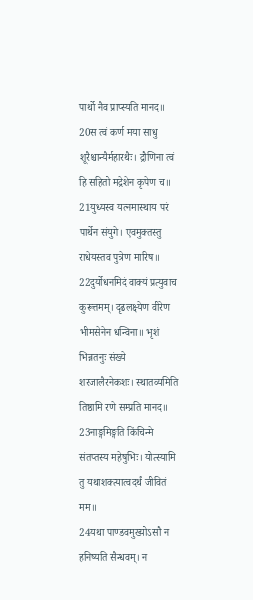पार्थो नैव प्राप्स्यति मानद॥
20स त्वं कर्ण मया साधु शूरैश्चान्यैर्महारथैः। द्रौणिना त्वं हि सहितो मद्रेशेन कृपेण च॥
21युध्यस्व यत्नमास्थाय परं पार्थेन संयुगे। एवमुक्तस्तु राधेयस्तव पुत्रेण मारिष॥
22दुर्योधनमिदं वाक्यं प्रत्युवाच कुरूत्तमम्। दृढलक्ष्येण वीरेण भीमसेनेन धन्विना॥ भृशं भिन्नतनुः संख्ये शरजालैरनेकशः। स्थातव्यमिति तिष्ठामि रणे सम्प्रति मानद॥
23नाङ्गमिङ्गति किंचिन्मे संतप्तस्य महेषुभिः। योत्स्यामि तु यथाशक्त्यात्वदर्थं जीवितं मम॥
24यथा पाण्डवमुख्योऽसौ न हनिष्यति सैन्धवम्। न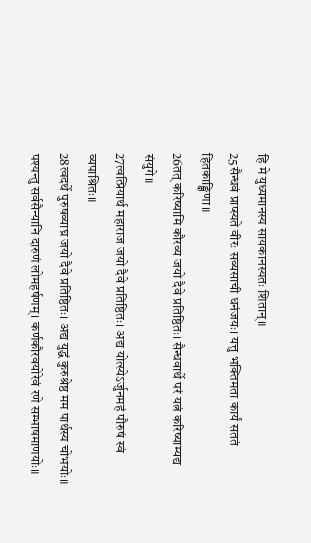हि मे युध्यमानस्य सायकानस्यतः शितान्॥
25सैन्धवं प्राप्स्यते वीरः सव्यसाची धनंजयः। यत्तु भक्तिमता कार्यं सततं हितकाङ्क्षिणा॥
26तत् करिष्यामि कौरव्य जयो दैवे प्रतिष्ठितः। सैन्धवार्थे परं यत्नं करिष्याम्यद्य संयुगे॥
27त्वत्प्रियार्थ महाराज जयो दैवे प्रतिष्ठितः। अद्य योत्स्येऽर्जुनमहं पौरुषं स्वं व्यपाश्रितः॥
28त्वदर्थे पुरुषव्याघ्र जयो दैवे प्रतिष्ठितः। अद्य युद्धं कुरुश्रेष्ठ मम पार्थस्य चोभयोः॥ पश्यन्तु सर्वसैन्यानि दारुणं लोमहर्षणम्। कर्णकौरवयोरेवं रणे सम्भाषमाणयोः॥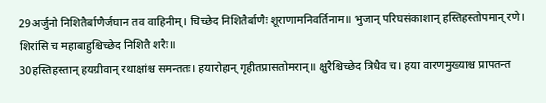29अर्जुनो निशितैर्बाणैर्जघान तव वाहिनीम्। चिच्छेद निशितैर्बाणैः शूराणामनिवर्तिनाम॥ भुजान् परिघसंकाशान् हस्तिहस्तोपमान् रणे। शिरांसि च महाबाहुश्चिच्छेद निशितै शरैः॥
30हस्तिहस्तान् हयग्रीवान् रथाक्षांश्च समन्ततः। हयारोहान् गृहीतप्रासतोमरान्॥ क्षुरैश्चिच्छेद त्रिधैव च। हया वारणमुख्याश्च प्रापतन्त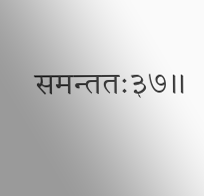समन्ततः३७॥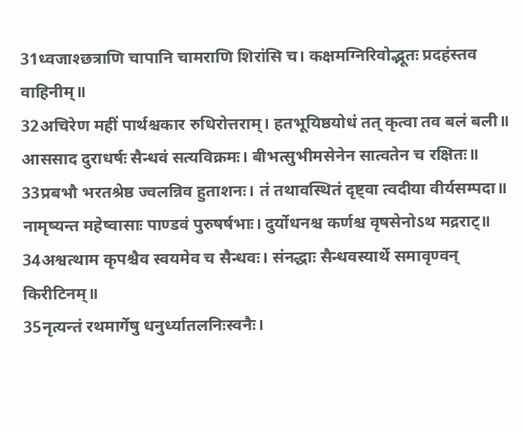31ध्वजाश्छत्राणि चापानि चामराणि शिरांसि च। कक्षमग्निरिवोद्भूतः प्रदहंस्तव वाहिनीम्॥
32अचिरेण महीं पार्थश्चकार रुधिरोत्तराम्। हतभूयिष्ठयोधं तत् कृत्वा तव बलं बली॥ आससाद दुराधर्षः सैन्धवं सत्यविक्रमः। बीभत्सुभीमसेनेन सात्वतेन च रक्षितः॥
33प्रबभौ भरतश्रेष्ठ ज्वलन्निव हुताशनः। तं तथावस्थितं दृष्ट्वा त्वदीया वीर्यसम्पदा॥ नामृष्यन्त महेष्वासाः पाण्डवं पुरुषर्षभाः। दुर्योधनश्च कर्णश्च वृषसेनोऽथ मद्रराट्॥
34अश्वत्थाम कृपश्चैव स्वयमेव च सैन्धवः। संनद्धाः सैन्धवस्यार्थे समावृण्वन् किरीटिनम्॥
35नृत्यन्तं रथमार्गेषु धनुर्ध्यातलनिःस्वनैः।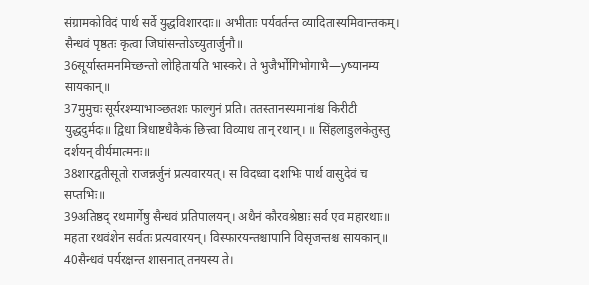संग्रामकोविदं पार्थ सर्वे युद्धविशारदाः॥ अभीताः पर्यवर्तन्त व्यादितास्यमिवान्तकम्। सैन्धवं पृष्ठतः कृत्वा जिघांसन्तोऽच्युतार्जुनौ॥
36सूर्यास्तमनमिच्छन्तो लोहितायति भास्करे। ते भुजैर्भोगिभोगाभै—yष्यानम्य सायकान्॥
37मुमुचः सूर्यरश्म्याभाञ्छतशः फाल्गुनं प्रति। ततस्तानस्यमानांश्च किरीटी युद्धदुर्मदः॥ द्विधा त्रिधाष्टधैकैकं छित्त्वा विव्याध तान् रथान्। ॥ सिंहलाडुलकेतुस्तु दर्शयन् वीर्यमात्मनः॥
38शारद्वतीसूतो राजन्नर्जुनं प्रत्यवारयत्। स विदध्वा दशभिः पार्थ वासुदेवं च सप्तभिः॥
39अतिष्ठद् रथमार्गेषु सैन्धवं प्रतिपालयन्। अथैनं कौरवश्रेष्ठाः सर्व एव महारथाः॥ महता रथवंशेन सर्वतः प्रत्यवारयन्। विस्फारयन्तश्चापानि विसृजन्तश्च सायकान्॥
40सैन्धवं पर्यरक्षन्त शासनात् तनयस्य ते।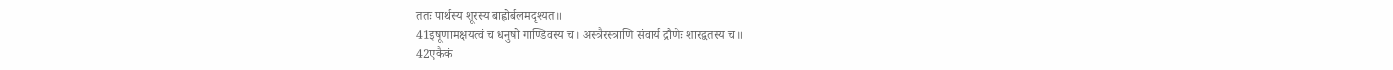ततः पार्थस्य शूरस्य बाह्वोर्बलमदृश्यत॥
41इषूणामक्षयत्वं च धनुषो गाण्डिवस्य च। अस्त्रैरस्त्राणि संवार्य द्रौणेः शारद्वतस्य च॥
42एकैकं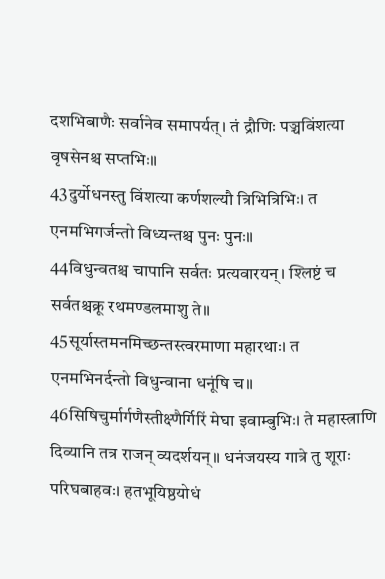दशभिबाणैः सर्वानेव समापर्यत्। तं द्रौणिः पञ्चविंशत्या वृषसेनश्च सप्तभिः॥
43दुर्योधनस्तु विंशत्या कर्णशल्यौ त्रिभित्रिभिः। त एनमभिगर्जन्तो विध्यन्तश्च पुनः पुनः॥
44विधुन्वतश्च चापानि सर्वतः प्रत्यवारयन्। श्लिष्टं च सर्वतश्चक्रू रथमण्डलमाशु ते॥
45सूर्यास्तमनमिच्छन्तस्त्वरमाणा महारथाः। त एनमभिनर्दन्तो विधुन्वाना धनूंषि च॥
46सिषिचुर्मार्गणैस्तीक्ष्णैर्गिरिं मेघा इवाम्बुभिः। ते महास्त्राणि दिव्यानि तत्र राजन् व्यदर्शयन्॥ धनंजयस्य गात्रे तु शूराः परिघबाहवः। हतभूयिष्ठयोधं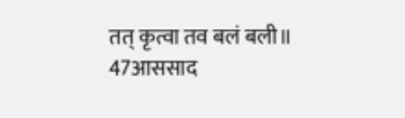तत् कृत्वा तव बलं बली॥
47आससाद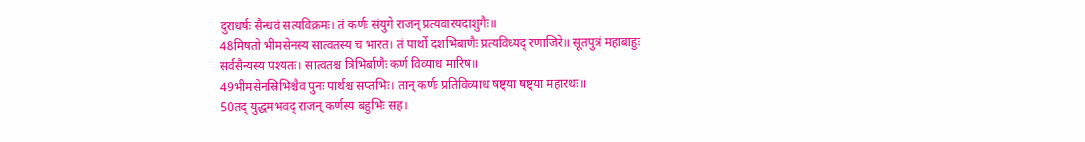दुराधर्षः सैन्धवं सत्यविक्रमः। तं कर्णः संयुगे राजन् प्रत्यवारयदाशुगैः॥
48मिषतो भीमसेनस्य सात्वतस्य च भारत। तं पार्थो दशभिबाणैः प्रत्यविध्यद् रणाजिरे॥ सूतपुत्रं महाबाहुः सर्वसैन्यस्य पश्यतः। सात्वतश्च त्रिभिर्बाणैः कर्ण विव्याध मारिष॥
49भीमसेनस्रिभिश्चैव पुनः पार्थश्च सप्तभिः। तान् कर्णः प्रतिविव्याध षष्ट्या षष्ट्या महारथः॥
50तद् युद्धमभवद् राजन् कर्णस्य बहुभिः सह।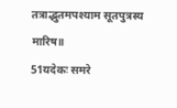तत्राद्भुतमपश्याम सूतपुत्रस्य मारिष॥
51यदेकः समरे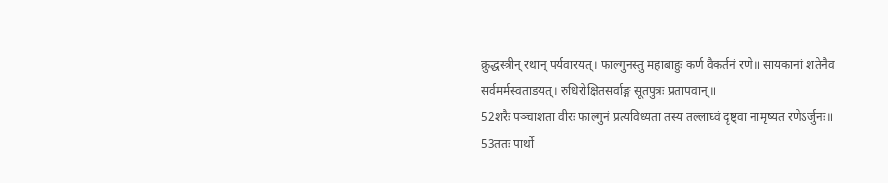क्रुद्धस्त्रीन् रथान् पर्यवारयत्। फाल्गुनस्तु महाबाहुः कर्ण वैकर्तनं रणे॥ सायकानां शतेनैव सर्वमर्मस्वताडयत्। रुधिरोक्षितसर्वाङ्ग सूतपुत्रः प्रतापवान्॥
52शरैः पञ्चाशता वीरः फाल्गुनं प्रत्यविध्यता तस्य तल्लाघ्वं दृष्ट्वा नामृष्यत रणेऽर्जुनः॥
53ततः पार्थो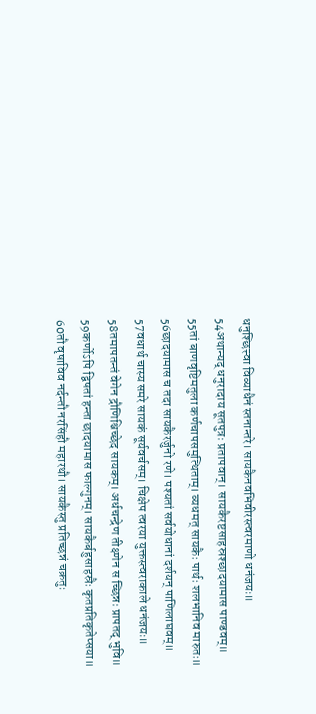धनुश्छित्त्वा विव्याधैनं स्तनान्तरे। सायकैनवभिवीरस्त्वरमाणो धनंजयः॥
54अथान्यद् धनुरादाय सूतपुत्रः प्रतापवान्। सायकैरष्टसाहस्रश्छादयामास पाण्डवम्॥
55तां बाणवृष्टिमतुला कर्णचापसमुत्थिताम्। व्यधमत् सायकैः पार्थः शलभानिव मारुतः॥
56छादयामास च तदा सायकैरर्जुनो रणे। पश्यतां सर्वयोधानां दर्शयन् पाणिलाघवम्॥
57वधार्थ चास्य समरे सायकं सूर्यवर्चसम्। चिक्षेप त्वरया युक्तस्त्वराकाले धनंजयः॥
58तमापतन्तं वेगेन द्रौणिश्चिच्छेद सायकम्। अर्धचन्द्रेण तीक्ष्णेन स च्छिन्नः प्रापतद् भुवि॥
59कर्णोऽपि द्विषतां हन्ता छादयामास फाल्गुनम्। सायकैर्बहुसाहस्रैः कृतप्रतिकृतेप्सया॥
60तौ वृषाविव नर्दन्तौ नरसिंहौ महारथौ। सायकैस्तु प्रतिच्छन्नं चक्रतुः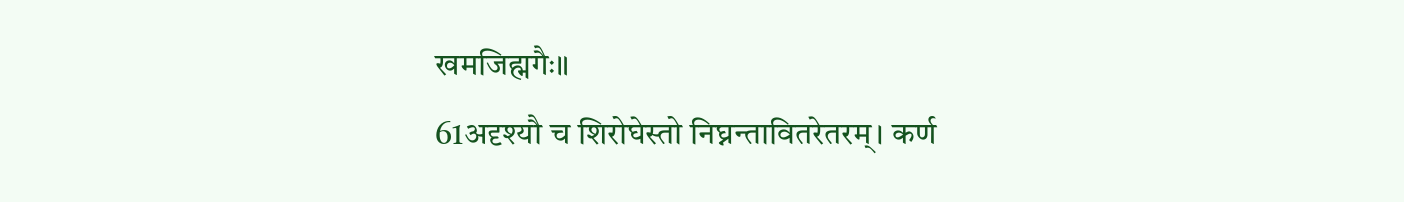खमजिह्मगैः॥
61अदृश्यौ च शिरोघेस्तो निघ्नन्तावितरेतरम्। कर्ण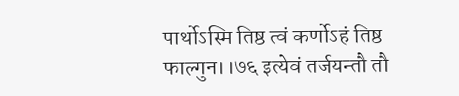पार्थोऽस्मि तिष्ठ त्वं कर्णोऽहं तिष्ठ फाल्गुन।।७६ इत्येवं तर्जयन्तौ तौ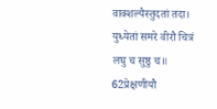वाक्शल्यैस्तुदतां तदा। युध्येतां समरे वीरौ चित्रं लघु च सुष्ठु च॥
62प्रेक्षणीयौ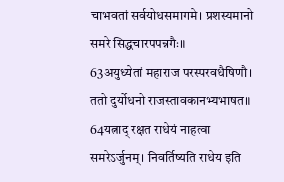चाभवतां सर्वयोधसमागमे। प्रशस्यमानो समरे सिद्धचारपपन्नगैः॥
63अयुध्येतां महाराज परस्परवधैषिणौ। ततो दुर्योधनो राजस्तावकानभ्यभाषत॥
64यत्नाद् रक्षत राधेयं नाहत्वा समरेऽर्जुनम्। निवर्तिष्यति राधेय इति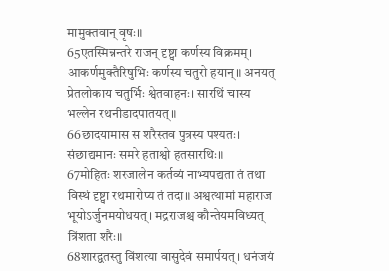मामुक्तवान् वृषः॥
65एतस्मिन्नन्तरे राजन् दृष्ट्वा कर्णस्य विक्रमम्। आकर्णमुक्तैरिषुभिः कर्णस्य चतुरो हयान्॥ अनयत् प्रेतलोकाय चतुर्भिः श्वेतवाहनः। सारथिं चास्य भल्लेन रथनीडादपातयत्॥
66छादयामास स शरैस्तव पुत्रस्य पश्यतः। संछाद्यमानः समरे हताश्वो हतसारथिः॥
67मोहितः शरजालेन कर्तव्यं नाभ्यपद्यता तं तथा विस्थं दृष्ट्वा रथमारोप्य तं तदा॥ अश्वत्थामां महाराज भूयोऽर्जुनमयोधयत्। मद्रराजश्च कौन्तेयमविध्यत् त्रिंशता शरैः॥
68शारद्वतस्तु विंशत्या वासुदेवं समार्पयत्। धनंजयं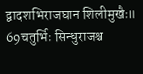द्वादशभिराजघान शिलीमुखैः॥
69चतुर्भिः सिन्धुराजश्च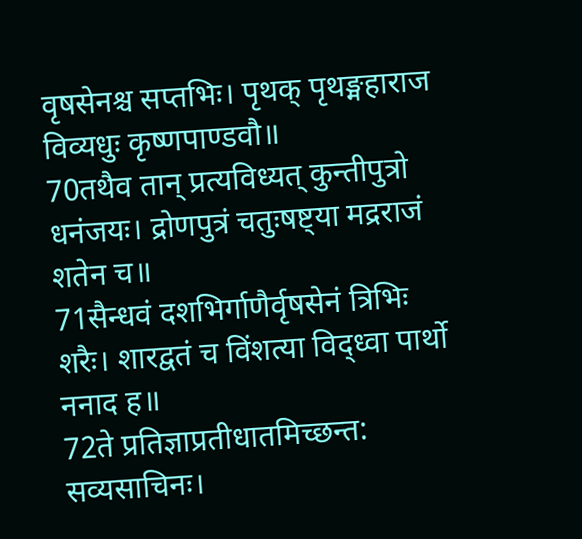वृषसेनश्च सप्तभिः। पृथक् पृथङ्महाराज विव्यधुः कृष्णपाण्डवौ॥
70तथैव तान् प्रत्यविध्यत् कुन्तीपुत्रो धनंजयः। द्रोणपुत्रं चतुःषष्ट्या मद्रराजं शतेन च॥
71सैन्धवं दशभिर्गाणैर्वृषसेनं त्रिभिः शरैः। शारद्वतं च विंशत्या विद्ध्वा पार्थो ननाद ह॥
72ते प्रतिज्ञाप्रतीधातमिच्छन्त: सव्यसाचिनः।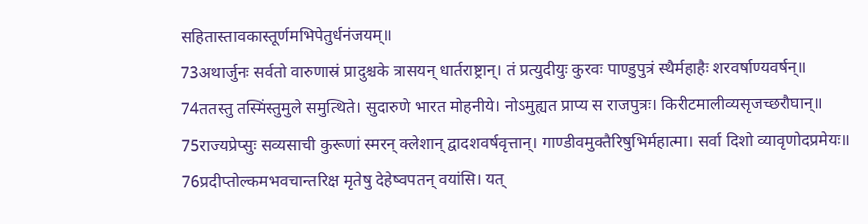सहितास्तावकास्तूर्णमभिपेतुर्धनंजयम्॥
73अथार्जुनः सर्वतो वारुणास्रं प्रादुश्चके त्रासयन् धार्तराष्ट्रान्। तं प्रत्युदीयुः कुरवः पाण्डुपुत्रं स्थैर्महाहैः शरवर्षाण्यवर्षन्॥
74ततस्तु तस्मिंस्तुमुले समुत्थिते। सुदारुणे भारत मोहनीये। नोऽमुह्यत प्राप्य स राजपुत्रः। किरीटमालीव्यसृजच्छरौघान्॥
75राज्यप्रेप्सुः सव्यसाची कुरूणां स्मरन् क्लेशान् द्वादशवर्षवृत्तान्। गाण्डीवमुक्तैरिषुभिर्महात्मा। सर्वा दिशो व्यावृणोदप्रमेयः॥
76प्रदीप्तोल्कमभवचान्तरिक्ष मृतेषु देहेष्वपतन् वयांसि। यत्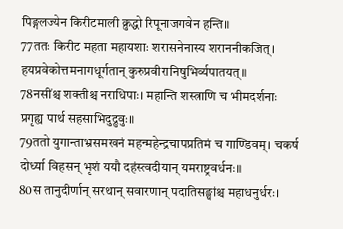पिङ्गलज्येन किरीटमाली क्रुद्धो रिपूनाजगवेन हन्ति॥
77ततः किरीट महता महायशाः शरासनेनास्य शराननीकजित्। हयप्रवेकोत्तमनागधूर्गतान् कुरुप्रवीरानिषुभिर्व्यपातयत्॥
78नसींश्च शक्तीश्च नराधिपाः। महान्ति शस्त्राणि च भीमदर्शनाः प्रगृह्य पार्थ सहसाभिदुद्रुवुः॥
79ततो युगान्ताभ्रसमखनं महन्महेन्द्रचापप्रतिमं च गाण्डिवम्। चकर्ष दोर्ध्या विहसन् भृशं ययौ दहंस्त्वदीयान् यमराष्ट्रवर्धनः॥
80स तानुदीर्णान् सरथान् सवारणान् पदातिसङ्घांश्च महाधनुर्धरः।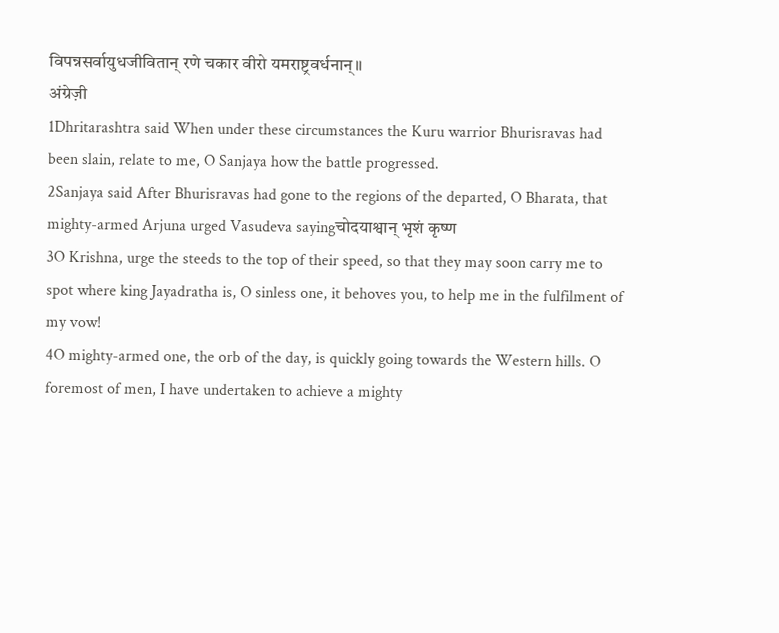विपन्नसर्वायुधजीवितान् रणे चकार वीरो यमराष्ट्रवर्धनान्॥
अंग्रेज़ी
1Dhritarashtra said When under these circumstances the Kuru warrior Bhurisravas had been slain, relate to me, O Sanjaya how the battle progressed.
2Sanjaya said After Bhurisravas had gone to the regions of the departed, O Bharata, that mighty-armed Arjuna urged Vasudeva sayingचोदयाश्वान् भृशं कृष्ण
3O Krishna, urge the steeds to the top of their speed, so that they may soon carry me to spot where king Jayadratha is, O sinless one, it behoves you, to help me in the fulfilment of my vow!
4O mighty-armed one, the orb of the day, is quickly going towards the Western hills. O foremost of men, I have undertaken to achieve a mighty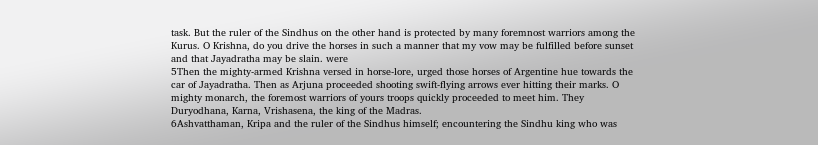task. But the ruler of the Sindhus on the other hand is protected by many foremnost warriors among the Kurus. O Krishna, do you drive the horses in such a manner that my vow may be fulfilled before sunset and that Jayadratha may be slain. were
5Then the mighty-armed Krishna versed in horse-lore, urged those horses of Argentine hue towards the car of Jayadratha. Then as Arjuna proceeded shooting swift-flying arrows ever hitting their marks. O mighty monarch, the foremost warriors of yours troops quickly proceeded to meet him. They Duryodhana, Karna, Vrishasena, the king of the Madras.
6Ashvatthaman, Kripa and the ruler of the Sindhus himself; encountering the Sindhu king who was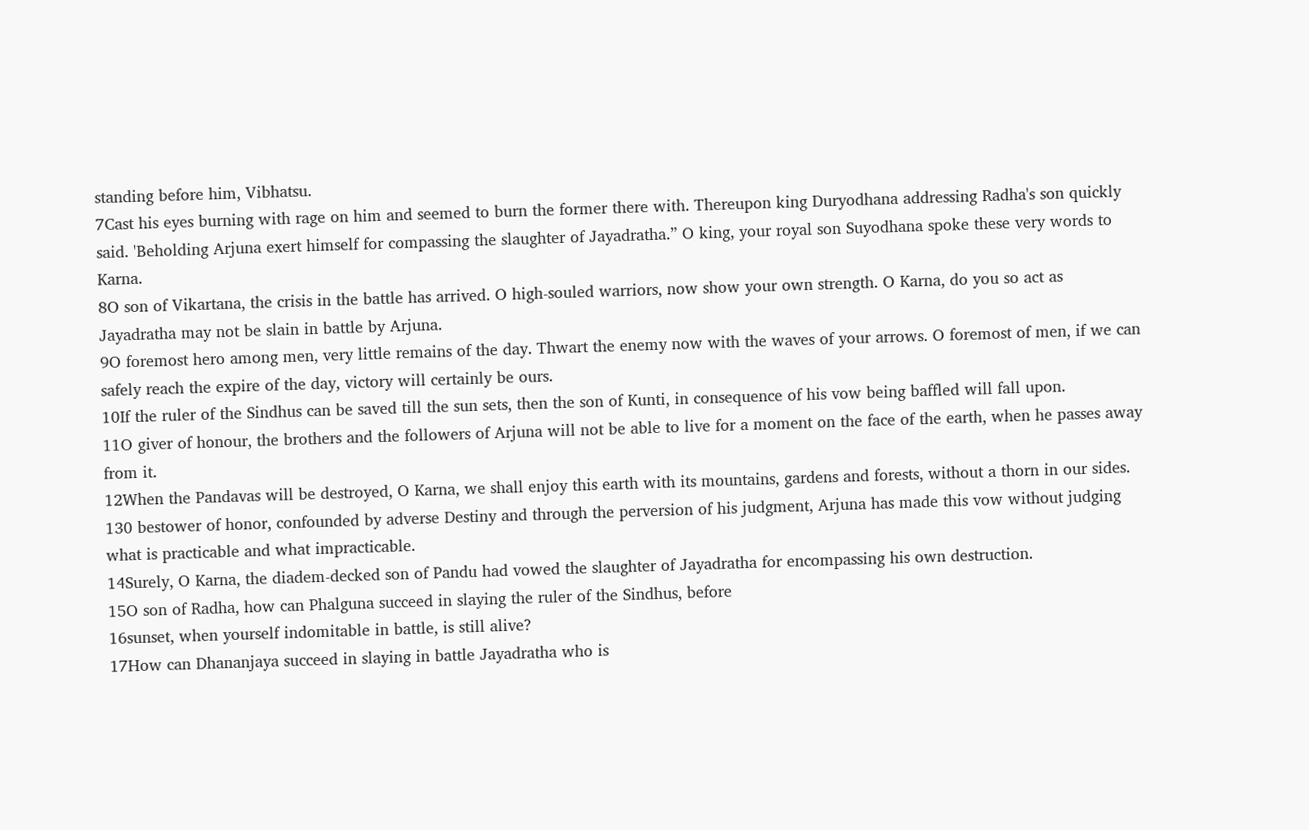standing before him, Vibhatsu.
7Cast his eyes burning with rage on him and seemed to burn the former there with. Thereupon king Duryodhana addressing Radha's son quickly said. 'Beholding Arjuna exert himself for compassing the slaughter of Jayadratha.” O king, your royal son Suyodhana spoke these very words to Karna.
8O son of Vikartana, the crisis in the battle has arrived. O high-souled warriors, now show your own strength. O Karna, do you so act as Jayadratha may not be slain in battle by Arjuna.
9O foremost hero among men, very little remains of the day. Thwart the enemy now with the waves of your arrows. O foremost of men, if we can safely reach the expire of the day, victory will certainly be ours.
10If the ruler of the Sindhus can be saved till the sun sets, then the son of Kunti, in consequence of his vow being baffled will fall upon.
11O giver of honour, the brothers and the followers of Arjuna will not be able to live for a moment on the face of the earth, when he passes away from it.
12When the Pandavas will be destroyed, O Karna, we shall enjoy this earth with its mountains, gardens and forests, without a thorn in our sides.
130 bestower of honor, confounded by adverse Destiny and through the perversion of his judgment, Arjuna has made this vow without judging what is practicable and what impracticable.
14Surely, O Karna, the diadem-decked son of Pandu had vowed the slaughter of Jayadratha for encompassing his own destruction.
15O son of Radha, how can Phalguna succeed in slaying the ruler of the Sindhus, before
16sunset, when yourself indomitable in battle, is still alive?
17How can Dhananjaya succeed in slaying in battle Jayadratha who is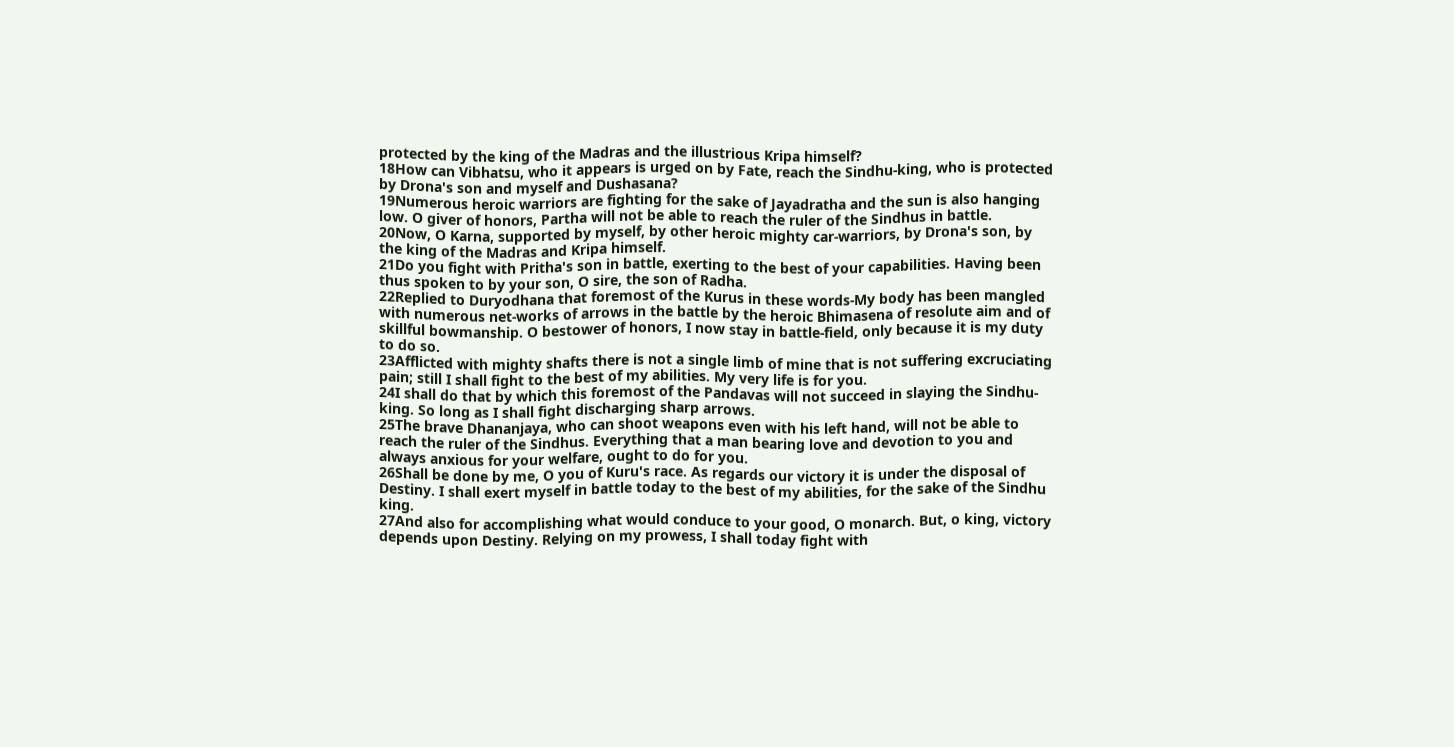protected by the king of the Madras and the illustrious Kripa himself?
18How can Vibhatsu, who it appears is urged on by Fate, reach the Sindhu-king, who is protected by Drona's son and myself and Dushasana?
19Numerous heroic warriors are fighting for the sake of Jayadratha and the sun is also hanging low. O giver of honors, Partha will not be able to reach the ruler of the Sindhus in battle.
20Now, O Karna, supported by myself, by other heroic mighty car-warriors, by Drona's son, by the king of the Madras and Kripa himself.
21Do you fight with Pritha's son in battle, exerting to the best of your capabilities. Having been thus spoken to by your son, O sire, the son of Radha.
22Replied to Duryodhana that foremost of the Kurus in these words-My body has been mangled with numerous net-works of arrows in the battle by the heroic Bhimasena of resolute aim and of skillful bowmanship. O bestower of honors, I now stay in battle-field, only because it is my duty to do so.
23Afflicted with mighty shafts there is not a single limb of mine that is not suffering excruciating pain; still I shall fight to the best of my abilities. My very life is for you.
24I shall do that by which this foremost of the Pandavas will not succeed in slaying the Sindhu-king. So long as I shall fight discharging sharp arrows.
25The brave Dhananjaya, who can shoot weapons even with his left hand, will not be able to reach the ruler of the Sindhus. Everything that a man bearing love and devotion to you and always anxious for your welfare, ought to do for you.
26Shall be done by me, O you of Kuru's race. As regards our victory it is under the disposal of Destiny. I shall exert myself in battle today to the best of my abilities, for the sake of the Sindhu king.
27And also for accomplishing what would conduce to your good, O monarch. But, o king, victory depends upon Destiny. Relying on my prowess, I shall today fight with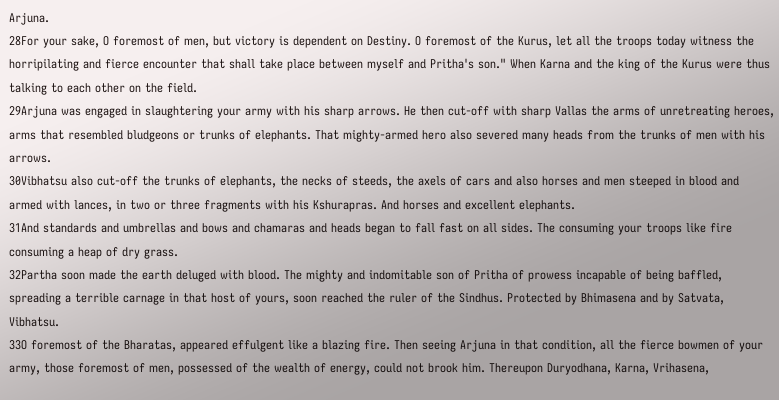Arjuna.
28For your sake, O foremost of men, but victory is dependent on Destiny. O foremost of the Kurus, let all the troops today witness the horripilating and fierce encounter that shall take place between myself and Pritha's son." When Karna and the king of the Kurus were thus talking to each other on the field.
29Arjuna was engaged in slaughtering your army with his sharp arrows. He then cut-off with sharp Vallas the arms of unretreating heroes, arms that resembled bludgeons or trunks of elephants. That mighty-armed hero also severed many heads from the trunks of men with his arrows.
30Vibhatsu also cut-off the trunks of elephants, the necks of steeds, the axels of cars and also horses and men steeped in blood and armed with lances, in two or three fragments with his Kshurapras. And horses and excellent elephants.
31And standards and umbrellas and bows and chamaras and heads began to fall fast on all sides. The consuming your troops like fire consuming a heap of dry grass.
32Partha soon made the earth deluged with blood. The mighty and indomitable son of Pritha of prowess incapable of being baffled, spreading a terrible carnage in that host of yours, soon reached the ruler of the Sindhus. Protected by Bhimasena and by Satvata, Vibhatsu.
33O foremost of the Bharatas, appeared effulgent like a blazing fire. Then seeing Arjuna in that condition, all the fierce bowmen of your army, those foremost of men, possessed of the wealth of energy, could not brook him. Thereupon Duryodhana, Karna, Vrihasena,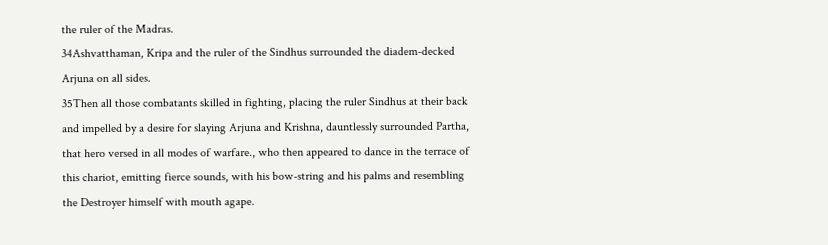the ruler of the Madras.
34Ashvatthaman, Kripa and the ruler of the Sindhus surrounded the diadem-decked Arjuna on all sides.
35Then all those combatants skilled in fighting, placing the ruler Sindhus at their back and impelled by a desire for slaying Arjuna and Krishna, dauntlessly surrounded Partha, that hero versed in all modes of warfare., who then appeared to dance in the terrace of this chariot, emitting fierce sounds, with his bow-string and his palms and resembling the Destroyer himself with mouth agape.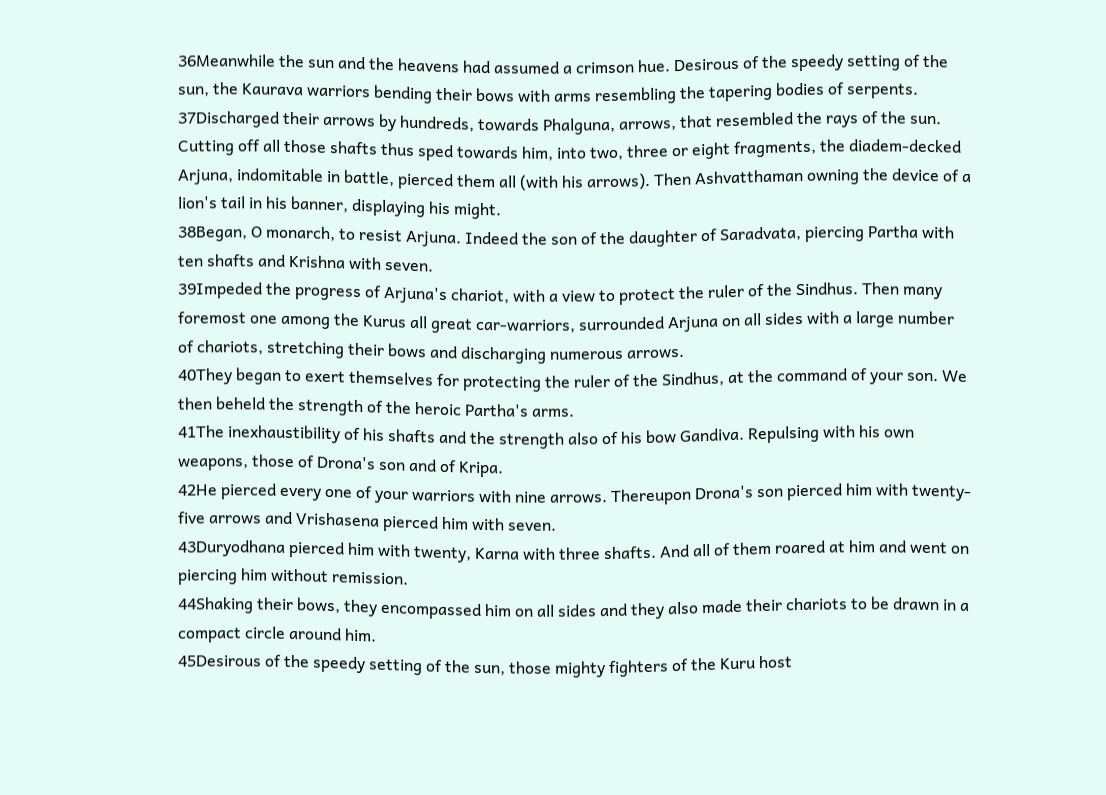36Meanwhile the sun and the heavens had assumed a crimson hue. Desirous of the speedy setting of the sun, the Kaurava warriors bending their bows with arms resembling the tapering bodies of serpents.
37Discharged their arrows by hundreds, towards Phalguna, arrows, that resembled the rays of the sun. Cutting off all those shafts thus sped towards him, into two, three or eight fragments, the diadem-decked Arjuna, indomitable in battle, pierced them all (with his arrows). Then Ashvatthaman owning the device of a lion's tail in his banner, displaying his might.
38Began, O monarch, to resist Arjuna. Indeed the son of the daughter of Saradvata, piercing Partha with ten shafts and Krishna with seven.
39Impeded the progress of Arjuna's chariot, with a view to protect the ruler of the Sindhus. Then many foremost one among the Kurus all great car-warriors, surrounded Arjuna on all sides with a large number of chariots, stretching their bows and discharging numerous arrows.
40They began to exert themselves for protecting the ruler of the Sindhus, at the command of your son. We then beheld the strength of the heroic Partha's arms.
41The inexhaustibility of his shafts and the strength also of his bow Gandiva. Repulsing with his own weapons, those of Drona's son and of Kripa.
42He pierced every one of your warriors with nine arrows. Thereupon Drona's son pierced him with twenty-five arrows and Vrishasena pierced him with seven.
43Duryodhana pierced him with twenty, Karna with three shafts. And all of them roared at him and went on piercing him without remission.
44Shaking their bows, they encompassed him on all sides and they also made their chariots to be drawn in a compact circle around him.
45Desirous of the speedy setting of the sun, those mighty fighters of the Kuru host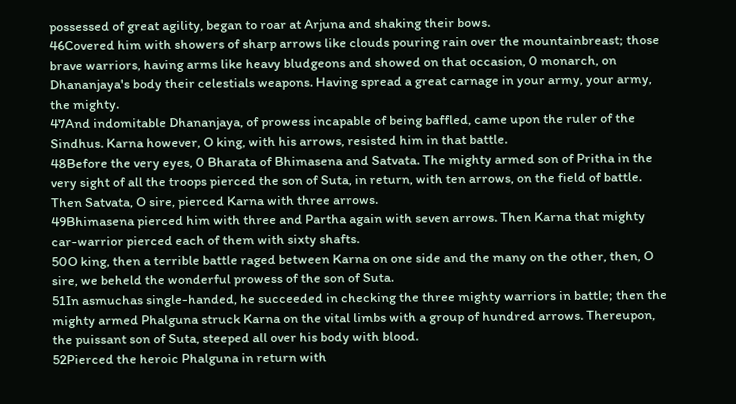possessed of great agility, began to roar at Arjuna and shaking their bows.
46Covered him with showers of sharp arrows like clouds pouring rain over the mountainbreast; those brave warriors, having arms like heavy bludgeons and showed on that occasion, 0 monarch, on Dhananjaya's body their celestials weapons. Having spread a great carnage in your army, your army, the mighty.
47And indomitable Dhananjaya, of prowess incapable of being baffled, came upon the ruler of the Sindhus. Karna however, O king, with his arrows, resisted him in that battle.
48Before the very eyes, 0 Bharata of Bhimasena and Satvata. The mighty armed son of Pritha in the very sight of all the troops pierced the son of Suta, in return, with ten arrows, on the field of battle. Then Satvata, O sire, pierced Karna with three arrows.
49Bhimasena pierced him with three and Partha again with seven arrows. Then Karna that mighty car-warrior pierced each of them with sixty shafts.
50O king, then a terrible battle raged between Karna on one side and the many on the other, then, O sire, we beheld the wonderful prowess of the son of Suta.
51In asmuchas single-handed, he succeeded in checking the three mighty warriors in battle; then the mighty armed Phalguna struck Karna on the vital limbs with a group of hundred arrows. Thereupon, the puissant son of Suta, steeped all over his body with blood.
52Pierced the heroic Phalguna in return with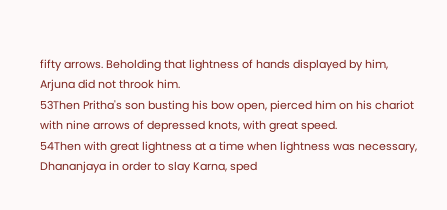fifty arrows. Beholding that lightness of hands displayed by him, Arjuna did not throok him.
53Then Pritha's son busting his bow open, pierced him on his chariot with nine arrows of depressed knots, with great speed.
54Then with great lightness at a time when lightness was necessary, Dhananjaya in order to slay Karna, sped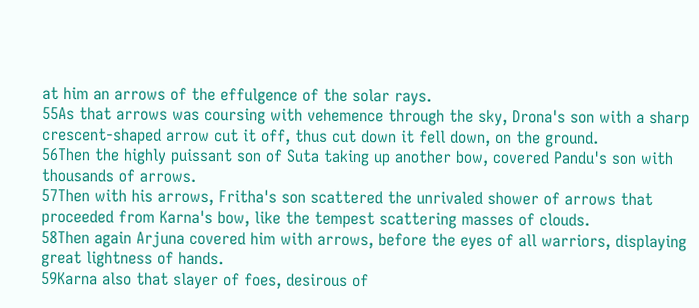at him an arrows of the effulgence of the solar rays.
55As that arrows was coursing with vehemence through the sky, Drona's son with a sharp crescent-shaped arrow cut it off, thus cut down it fell down, on the ground.
56Then the highly puissant son of Suta taking up another bow, covered Pandu's son with thousands of arrows.
57Then with his arrows, Fritha's son scattered the unrivaled shower of arrows that proceeded from Karna's bow, like the tempest scattering masses of clouds.
58Then again Arjuna covered him with arrows, before the eyes of all warriors, displaying great lightness of hands.
59Karna also that slayer of foes, desirous of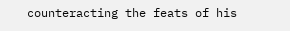counteracting the feats of his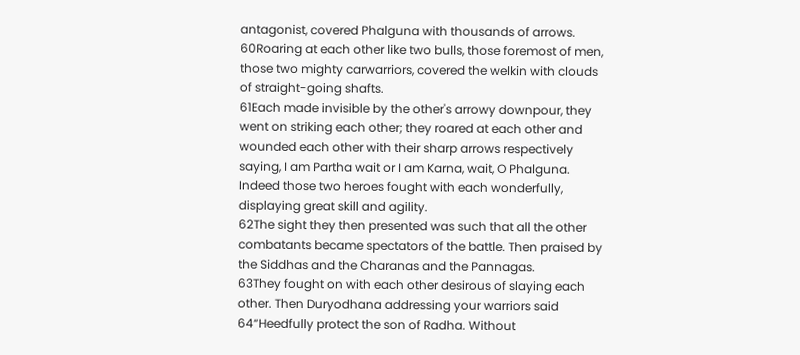antagonist, covered Phalguna with thousands of arrows.
60Roaring at each other like two bulls, those foremost of men, those two mighty carwarriors, covered the welkin with clouds of straight-going shafts.
61Each made invisible by the other's arrowy downpour, they went on striking each other; they roared at each other and wounded each other with their sharp arrows respectively saying, I am Partha wait or I am Karna, wait, O Phalguna. Indeed those two heroes fought with each wonderfully, displaying great skill and agility.
62The sight they then presented was such that all the other combatants became spectators of the battle. Then praised by the Siddhas and the Charanas and the Pannagas.
63They fought on with each other desirous of slaying each other. Then Duryodhana addressing your warriors said
64“Heedfully protect the son of Radha. Without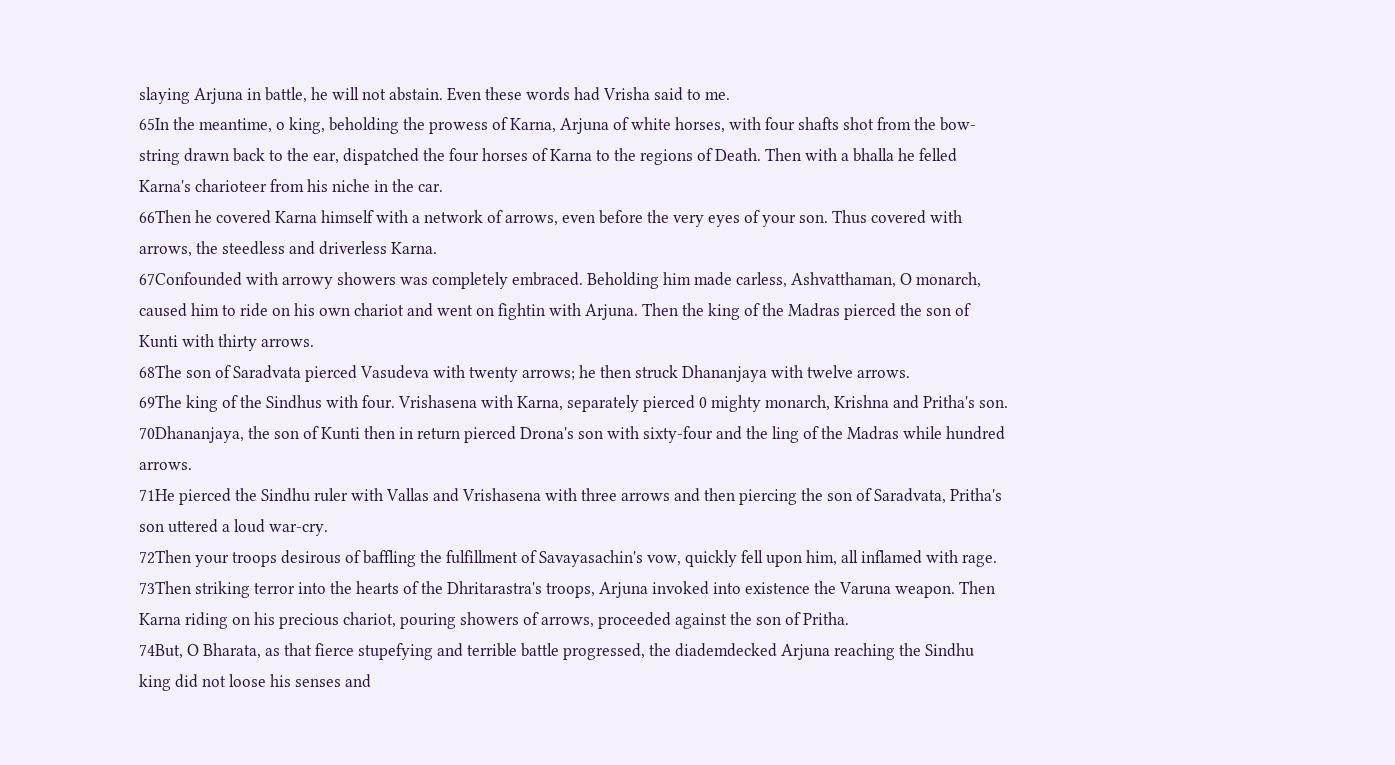slaying Arjuna in battle, he will not abstain. Even these words had Vrisha said to me.
65In the meantime, o king, beholding the prowess of Karna, Arjuna of white horses, with four shafts shot from the bow-string drawn back to the ear, dispatched the four horses of Karna to the regions of Death. Then with a bhalla he felled Karna's charioteer from his niche in the car.
66Then he covered Karna himself with a network of arrows, even before the very eyes of your son. Thus covered with arrows, the steedless and driverless Karna.
67Confounded with arrowy showers was completely embraced. Beholding him made carless, Ashvatthaman, O monarch, caused him to ride on his own chariot and went on fightin with Arjuna. Then the king of the Madras pierced the son of Kunti with thirty arrows.
68The son of Saradvata pierced Vasudeva with twenty arrows; he then struck Dhananjaya with twelve arrows.
69The king of the Sindhus with four. Vrishasena with Karna, separately pierced 0 mighty monarch, Krishna and Pritha's son.
70Dhananjaya, the son of Kunti then in return pierced Drona's son with sixty-four and the ling of the Madras while hundred arrows.
71He pierced the Sindhu ruler with Vallas and Vrishasena with three arrows and then piercing the son of Saradvata, Pritha's son uttered a loud war-cry.
72Then your troops desirous of baffling the fulfillment of Savayasachin's vow, quickly fell upon him, all inflamed with rage.
73Then striking terror into the hearts of the Dhritarastra's troops, Arjuna invoked into existence the Varuna weapon. Then Karna riding on his precious chariot, pouring showers of arrows, proceeded against the son of Pritha.
74But, O Bharata, as that fierce stupefying and terrible battle progressed, the diademdecked Arjuna reaching the Sindhu king did not loose his senses and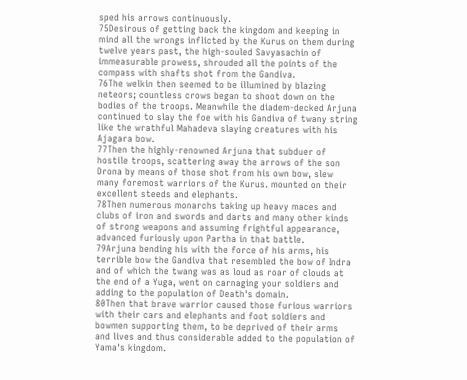sped his arrows continuously.
75Desirous of getting back the kingdom and keeping in mind all the wrongs inflicted by the Kurus on them during twelve years past, the high-souled Savyasachin of immeasurable prowess, shrouded all the points of the compass with shafts shot from the Gandiva.
76The welkin then seemed to be illumined by blazing neteors; countless crows began to shoot down on the bodies of the troops. Meanwhile the diadem-decked Arjuna continued to slay the foe with his Gandiva of twany string like the wrathful Mahadeva slaying creatures with his Ajagara bow.
77Then the highly-renowned Arjuna that subduer of hostile troops, scattering away the arrows of the son Drona by means of those shot from his own bow, slew many foremost warriors of the Kurus. mounted on their excellent steeds and elephants.
78Then numerous monarchs taking up heavy maces and clubs of iron and swords and darts and many other kinds of strong weapons and assuming frightful appearance, advanced furiously upon Partha in that battle.
79Arjuna bending his with the force of his arms, his terrible bow the Gandiva that resembled the bow of Indra and of which the twang was as loud as roar of clouds at the end of a Yuga, went on carnaging your soldiers and adding to the population of Death's domain.
80Then that brave warrior caused those furious warriors with their cars and elephants and foot soldiers and bowmen supporting them, to be deprived of their arms and lives and thus considerable added to the population of Yama's kingdom.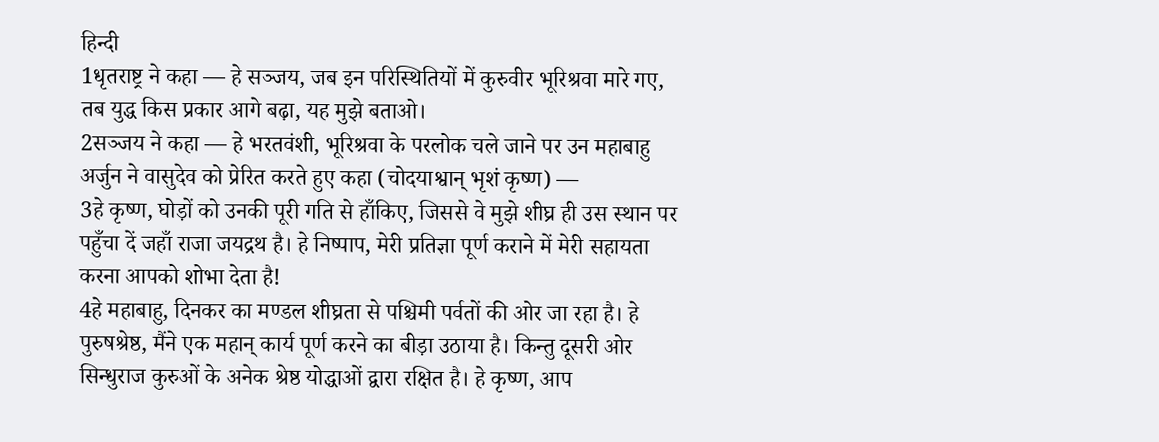हिन्दी
1धृतराष्ट्र ने कहा — हे सञ्जय, जब इन परिस्थितियों में कुरुवीर भूरिश्रवा मारे गए, तब युद्ध किस प्रकार आगे बढ़ा, यह मुझे बताओ।
2सञ्जय ने कहा — हे भरतवंशी, भूरिश्रवा के परलोक चले जाने पर उन महाबाहु अर्जुन ने वासुदेव को प्रेरित करते हुए कहा (चोदयाश्वान् भृशं कृष्ण) —
3हे कृष्ण, घोड़ों को उनकी पूरी गति से हाँकिए, जिससे वे मुझे शीघ्र ही उस स्थान पर पहुँचा दें जहाँ राजा जयद्रथ है। हे निष्पाप, मेरी प्रतिज्ञा पूर्ण कराने में मेरी सहायता करना आपको शोभा देता है!
4हे महाबाहु, दिनकर का मण्डल शीघ्रता से पश्चिमी पर्वतों की ओर जा रहा है। हे पुरुषश्रेष्ठ, मैंने एक महान् कार्य पूर्ण करने का बीड़ा उठाया है। किन्तु दूसरी ओर सिन्धुराज कुरुओं के अनेक श्रेष्ठ योद्धाओं द्वारा रक्षित है। हे कृष्ण, आप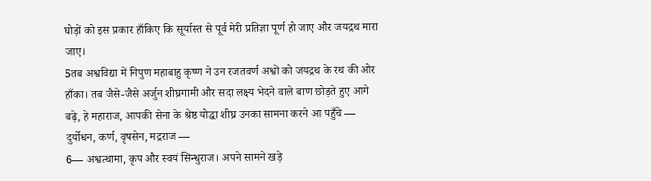घोड़ों को इस प्रकार हाँकिए कि सूर्यास्त से पूर्व मेरी प्रतिज्ञा पूर्ण हो जाए और जयद्रथ मारा जाए।
5तब अश्वविद्या में निपुण महाबाहु कृष्ण ने उन रजतवर्ण अश्वों को जयद्रथ के रथ की ओर हाँका। तब जैसे-जैसे अर्जुन शीघ्रगामी और सदा लक्ष्य भेदने वाले बाण छोड़ते हुए आगे बढ़े, हे महाराज, आपकी सेना के श्रेष्ठ योद्धा शीघ्र उनका सामना करने आ पहुँचे — दुर्योधन, कर्ण, वृषसेन, मद्रराज —
6— अश्वत्थामा, कृप और स्वयं सिन्धुराज। अपने सामने खड़े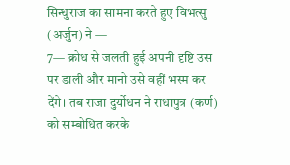सिन्धुराज का सामना करते हुए विभत्सु (अर्जुन) ने —
7— क्रोध से जलती हुई अपनी दृष्टि उस पर डाली और मानो उसे वहीं भस्म कर देंगे। तब राजा दुर्योधन ने राधापुत्र (कर्ण) को सम्बोधित करके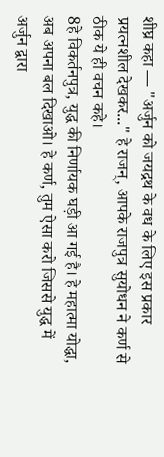शीघ्र कहा — "अर्जुन को जयद्रथ के वध के लिए इस प्रकार प्रयत्नशील देखकर..." हे राजन्, आपके राजपुत्र सुयोधन ने कर्ण से ठीक ये ही वचन कहे।
8हे विकर्तनपुत्र, युद्ध की निर्णायक घड़ी आ गई है। हे महात्मा योद्धा, अब अपना बल दिखाओ। हे कर्ण, तुम ऐसा करो जिससे युद्ध में अर्जुन द्वारा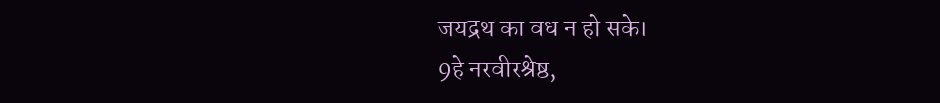जयद्रथ का वध न हो सके।
9हे नरवीरश्रेष्ठ,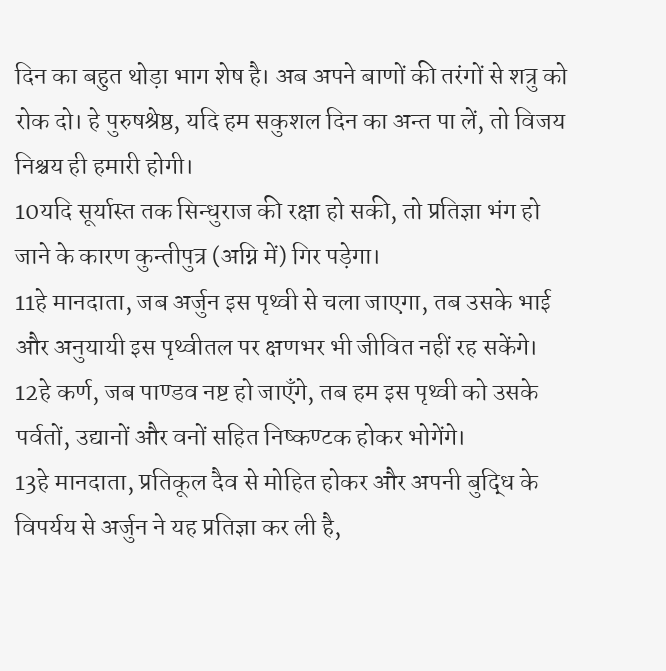दिन का बहुत थोड़ा भाग शेष है। अब अपने बाणों की तरंगों से शत्रु को रोक दो। हे पुरुषश्रेष्ठ, यदि हम सकुशल दिन का अन्त पा लें, तो विजय निश्चय ही हमारी होगी।
10यदि सूर्यास्त तक सिन्धुराज की रक्षा हो सकी, तो प्रतिज्ञा भंग हो जाने के कारण कुन्तीपुत्र (अग्नि में) गिर पड़ेगा।
11हे मानदाता, जब अर्जुन इस पृथ्वी से चला जाएगा, तब उसके भाई और अनुयायी इस पृथ्वीतल पर क्षणभर भी जीवित नहीं रह सकेंगे।
12हे कर्ण, जब पाण्डव नष्ट हो जाएँगे, तब हम इस पृथ्वी को उसके पर्वतों, उद्यानों और वनों सहित निष्कण्टक होकर भोगेंगे।
13हे मानदाता, प्रतिकूल दैव से मोहित होकर और अपनी बुद्धि के विपर्यय से अर्जुन ने यह प्रतिज्ञा कर ली है,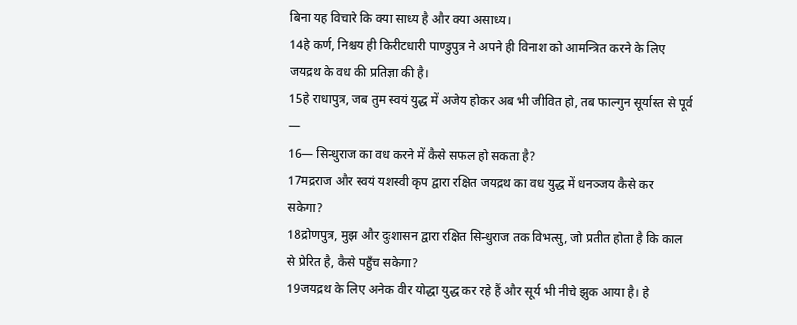बिना यह विचारे कि क्या साध्य है और क्या असाध्य।
14हे कर्ण, निश्चय ही किरीटधारी पाण्डुपुत्र ने अपने ही विनाश को आमन्त्रित करने के लिए जयद्रथ के वध की प्रतिज्ञा की है।
15हे राधापुत्र, जब तुम स्वयं युद्ध में अजेय होकर अब भी जीवित हो, तब फाल्गुन सूर्यास्त से पूर्व —
16— सिन्धुराज का वध करने में कैसे सफल हो सकता है?
17मद्रराज और स्वयं यशस्वी कृप द्वारा रक्षित जयद्रथ का वध युद्ध में धनञ्जय कैसे कर सकेगा?
18द्रोणपुत्र, मुझ और दुःशासन द्वारा रक्षित सिन्धुराज तक विभत्सु, जो प्रतीत होता है कि काल से प्रेरित है, कैसे पहुँच सकेगा?
19जयद्रथ के लिए अनेक वीर योद्धा युद्ध कर रहे हैं और सूर्य भी नीचे झुक आया है। हे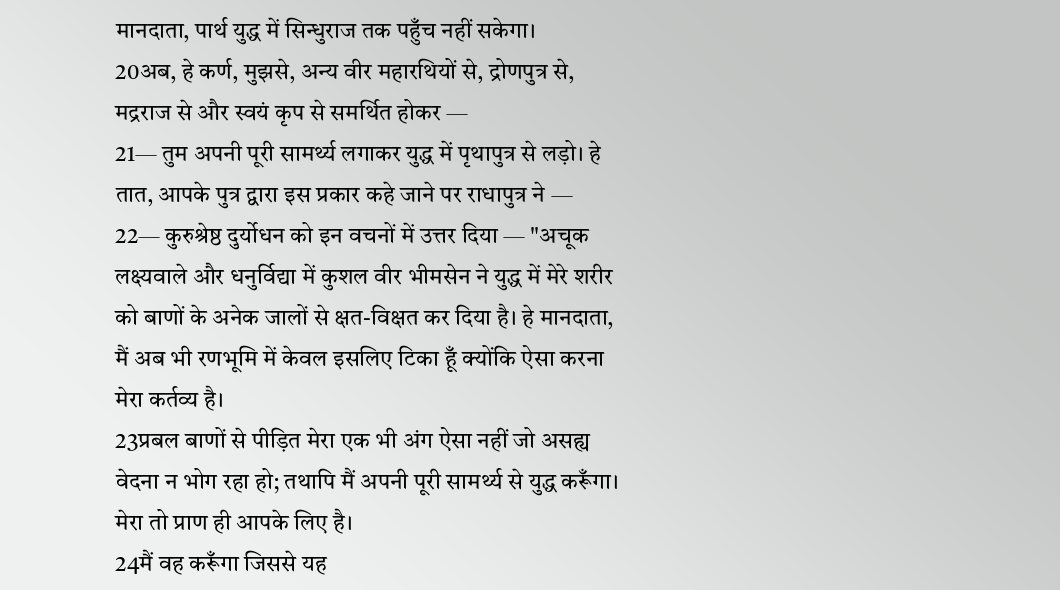मानदाता, पार्थ युद्ध में सिन्धुराज तक पहुँच नहीं सकेगा।
20अब, हे कर्ण, मुझसे, अन्य वीर महारथियों से, द्रोणपुत्र से, मद्रराज से और स्वयं कृप से समर्थित होकर —
21— तुम अपनी पूरी सामर्थ्य लगाकर युद्ध में पृथापुत्र से लड़ो। हे तात, आपके पुत्र द्वारा इस प्रकार कहे जाने पर राधापुत्र ने —
22— कुरुश्रेष्ठ दुर्योधन को इन वचनों में उत्तर दिया — "अचूक लक्ष्यवाले और धनुर्विद्या में कुशल वीर भीमसेन ने युद्ध में मेरे शरीर को बाणों के अनेक जालों से क्षत-विक्षत कर दिया है। हे मानदाता, मैं अब भी रणभूमि में केवल इसलिए टिका हूँ क्योंकि ऐसा करना मेरा कर्तव्य है।
23प्रबल बाणों से पीड़ित मेरा एक भी अंग ऐसा नहीं जो असह्य वेदना न भोग रहा हो; तथापि मैं अपनी पूरी सामर्थ्य से युद्ध करूँगा। मेरा तो प्राण ही आपके लिए है।
24मैं वह करूँगा जिससे यह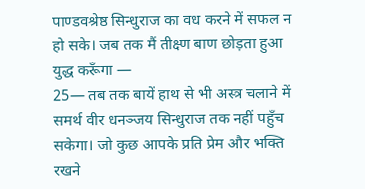पाण्डवश्रेष्ठ सिन्धुराज का वध करने में सफल न हो सके। जब तक मैं तीक्ष्ण बाण छोड़ता हुआ युद्ध करूँगा —
25— तब तक बायें हाथ से भी अस्त्र चलाने में समर्थ वीर धनञ्जय सिन्धुराज तक नहीं पहुँच सकेगा। जो कुछ आपके प्रति प्रेम और भक्ति रखने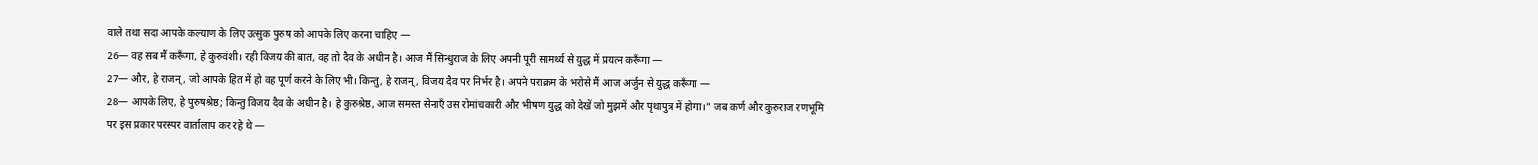वाले तथा सदा आपके कल्याण के लिए उत्सुक पुरुष को आपके लिए करना चाहिए —
26— वह सब मैं करूँगा, हे कुरुवंशी। रही विजय की बात, वह तो दैव के अधीन है। आज मैं सिन्धुराज के लिए अपनी पूरी सामर्थ्य से युद्ध में प्रयत्न करूँगा —
27— और, हे राजन्, जो आपके हित में हो वह पूर्ण करने के लिए भी। किन्तु, हे राजन्, विजय दैव पर निर्भर है। अपने पराक्रम के भरोसे मैं आज अर्जुन से युद्ध करूँगा —
28— आपके लिए, हे पुरुषश्रेष्ठ; किन्तु विजय दैव के अधीन है। हे कुरुश्रेष्ठ, आज समस्त सेनाएँ उस रोमांचकारी और भीषण युद्ध को देखें जो मुझमें और पृथापुत्र में होगा।" जब कर्ण और कुरुराज रणभूमि पर इस प्रकार परस्पर वार्तालाप कर रहे थे —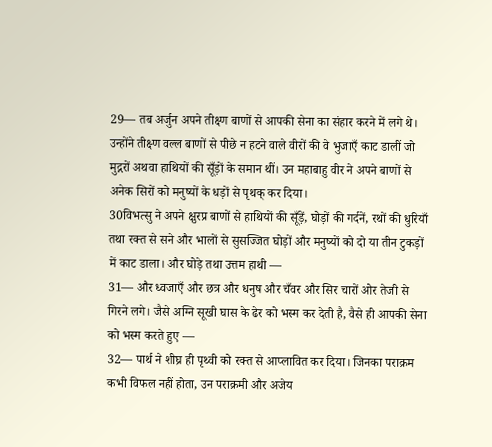29— तब अर्जुन अपने तीक्ष्ण बाणों से आपकी सेना का संहार करने में लगे थे। उन्होंने तीक्ष्ण वल्ल बाणों से पीछे न हटने वाले वीरों की वे भुजाएँ काट डालीं जो मुद्गरों अथवा हाथियों की सूँड़ों के समान थीं। उन महाबाहु वीर ने अपने बाणों से अनेक सिरों को मनुष्यों के धड़ों से पृथक् कर दिया।
30विभत्सु ने अपने क्षुरप्र बाणों से हाथियों की सूँड़ें, घोड़ों की गर्दनें, रथों की धुरियाँ तथा रक्त से सने और भालों से सुसज्जित घोड़ों और मनुष्यों को दो या तीन टुकड़ों में काट डाला। और घोड़े तथा उत्तम हाथी —
31— और ध्वजाएँ और छत्र और धनुष और चँवर और सिर चारों ओर तेजी से गिरने लगे। जैसे अग्नि सूखी घास के ढेर को भस्म कर देती है, वैसे ही आपकी सेना को भस्म करते हुए —
32— पार्थ ने शीघ्र ही पृथ्वी को रक्त से आप्लावित कर दिया। जिनका पराक्रम कभी विफल नहीं होता, उन पराक्रमी और अजेय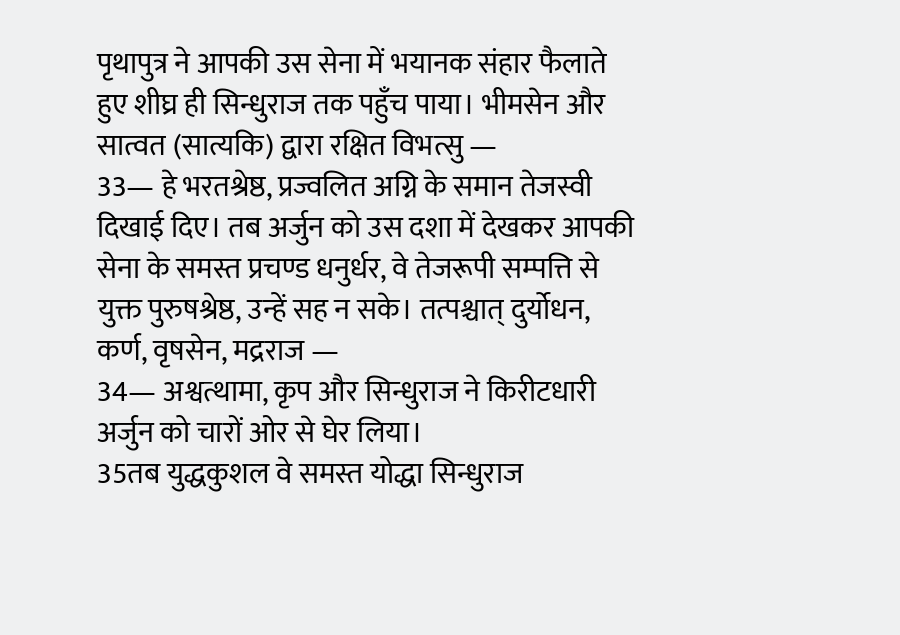पृथापुत्र ने आपकी उस सेना में भयानक संहार फैलाते हुए शीघ्र ही सिन्धुराज तक पहुँच पाया। भीमसेन और सात्वत (सात्यकि) द्वारा रक्षित विभत्सु —
33— हे भरतश्रेष्ठ, प्रज्वलित अग्नि के समान तेजस्वी दिखाई दिए। तब अर्जुन को उस दशा में देखकर आपकी सेना के समस्त प्रचण्ड धनुर्धर, वे तेजरूपी सम्पत्ति से युक्त पुरुषश्रेष्ठ, उन्हें सह न सके। तत्पश्चात् दुर्योधन, कर्ण, वृषसेन, मद्रराज —
34— अश्वत्थामा, कृप और सिन्धुराज ने किरीटधारी अर्जुन को चारों ओर से घेर लिया।
35तब युद्धकुशल वे समस्त योद्धा सिन्धुराज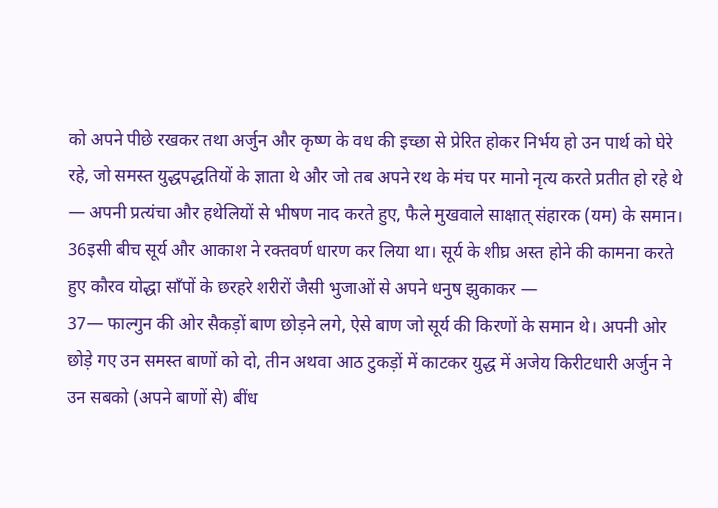को अपने पीछे रखकर तथा अर्जुन और कृष्ण के वध की इच्छा से प्रेरित होकर निर्भय हो उन पार्थ को घेरे रहे, जो समस्त युद्धपद्धतियों के ज्ञाता थे और जो तब अपने रथ के मंच पर मानो नृत्य करते प्रतीत हो रहे थे — अपनी प्रत्यंचा और हथेलियों से भीषण नाद करते हुए, फैले मुखवाले साक्षात् संहारक (यम) के समान।
36इसी बीच सूर्य और आकाश ने रक्तवर्ण धारण कर लिया था। सूर्य के शीघ्र अस्त होने की कामना करते हुए कौरव योद्धा साँपों के छरहरे शरीरों जैसी भुजाओं से अपने धनुष झुकाकर —
37— फाल्गुन की ओर सैकड़ों बाण छोड़ने लगे, ऐसे बाण जो सूर्य की किरणों के समान थे। अपनी ओर छोड़े गए उन समस्त बाणों को दो, तीन अथवा आठ टुकड़ों में काटकर युद्ध में अजेय किरीटधारी अर्जुन ने उन सबको (अपने बाणों से) बींध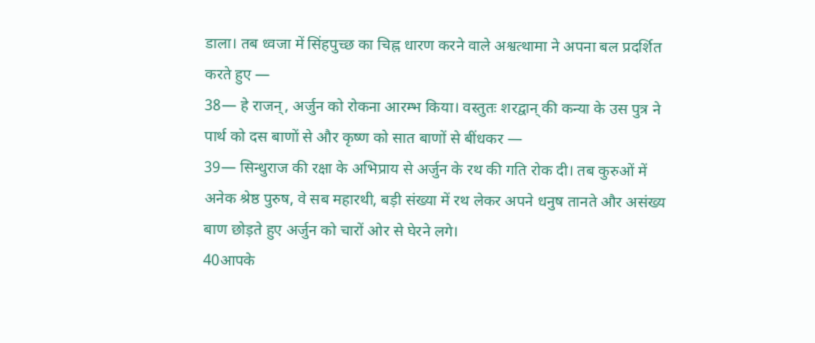डाला। तब ध्वजा में सिंहपुच्छ का चिह्न धारण करने वाले अश्वत्थामा ने अपना बल प्रदर्शित करते हुए —
38— हे राजन्, अर्जुन को रोकना आरम्भ किया। वस्तुतः शरद्वान् की कन्या के उस पुत्र ने पार्थ को दस बाणों से और कृष्ण को सात बाणों से बींधकर —
39— सिन्धुराज की रक्षा के अभिप्राय से अर्जुन के रथ की गति रोक दी। तब कुरुओं में अनेक श्रेष्ठ पुरुष, वे सब महारथी, बड़ी संख्या में रथ लेकर अपने धनुष तानते और असंख्य बाण छोड़ते हुए अर्जुन को चारों ओर से घेरने लगे।
40आपके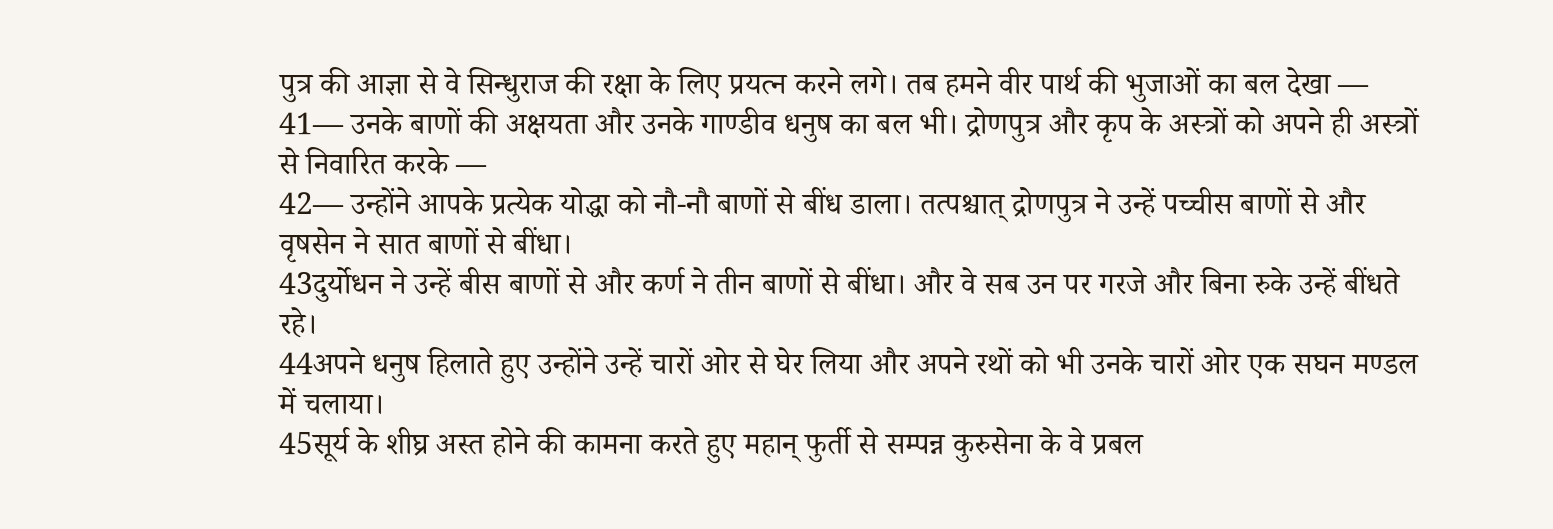पुत्र की आज्ञा से वे सिन्धुराज की रक्षा के लिए प्रयत्न करने लगे। तब हमने वीर पार्थ की भुजाओं का बल देखा —
41— उनके बाणों की अक्षयता और उनके गाण्डीव धनुष का बल भी। द्रोणपुत्र और कृप के अस्त्रों को अपने ही अस्त्रों से निवारित करके —
42— उन्होंने आपके प्रत्येक योद्धा को नौ-नौ बाणों से बींध डाला। तत्पश्चात् द्रोणपुत्र ने उन्हें पच्चीस बाणों से और वृषसेन ने सात बाणों से बींधा।
43दुर्योधन ने उन्हें बीस बाणों से और कर्ण ने तीन बाणों से बींधा। और वे सब उन पर गरजे और बिना रुके उन्हें बींधते रहे।
44अपने धनुष हिलाते हुए उन्होंने उन्हें चारों ओर से घेर लिया और अपने रथों को भी उनके चारों ओर एक सघन मण्डल में चलाया।
45सूर्य के शीघ्र अस्त होने की कामना करते हुए महान् फुर्ती से सम्पन्न कुरुसेना के वे प्रबल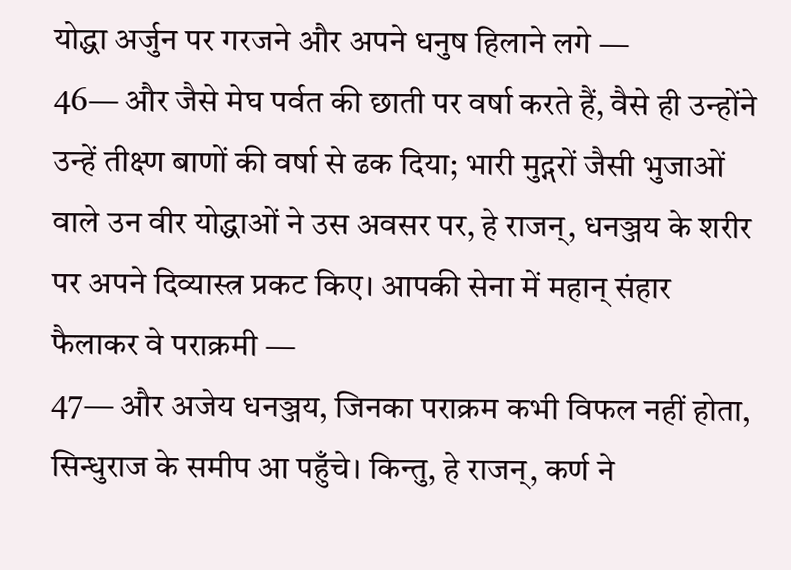योद्धा अर्जुन पर गरजने और अपने धनुष हिलाने लगे —
46— और जैसे मेघ पर्वत की छाती पर वर्षा करते हैं, वैसे ही उन्होंने उन्हें तीक्ष्ण बाणों की वर्षा से ढक दिया; भारी मुद्गरों जैसी भुजाओं वाले उन वीर योद्धाओं ने उस अवसर पर, हे राजन्, धनञ्जय के शरीर पर अपने दिव्यास्त्र प्रकट किए। आपकी सेना में महान् संहार फैलाकर वे पराक्रमी —
47— और अजेय धनञ्जय, जिनका पराक्रम कभी विफल नहीं होता, सिन्धुराज के समीप आ पहुँचे। किन्तु, हे राजन्, कर्ण ने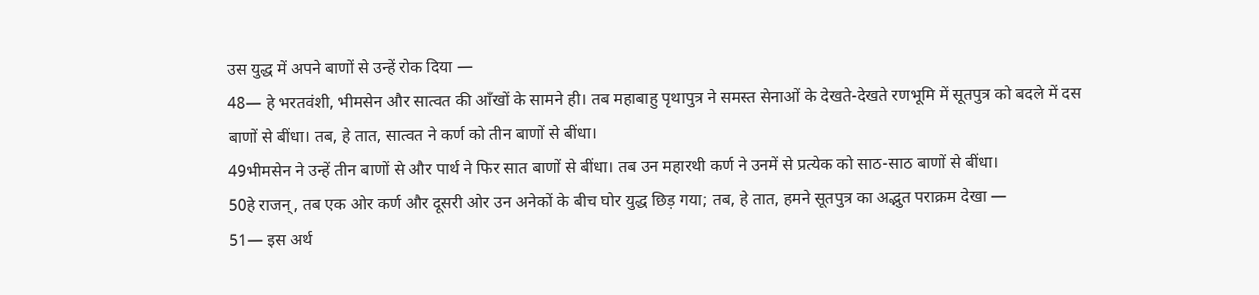उस युद्ध में अपने बाणों से उन्हें रोक दिया —
48— हे भरतवंशी, भीमसेन और सात्वत की आँखों के सामने ही। तब महाबाहु पृथापुत्र ने समस्त सेनाओं के देखते-देखते रणभूमि में सूतपुत्र को बदले में दस बाणों से बींधा। तब, हे तात, सात्वत ने कर्ण को तीन बाणों से बींधा।
49भीमसेन ने उन्हें तीन बाणों से और पार्थ ने फिर सात बाणों से बींधा। तब उन महारथी कर्ण ने उनमें से प्रत्येक को साठ-साठ बाणों से बींधा।
50हे राजन्, तब एक ओर कर्ण और दूसरी ओर उन अनेकों के बीच घोर युद्ध छिड़ गया; तब, हे तात, हमने सूतपुत्र का अद्भुत पराक्रम देखा —
51— इस अर्थ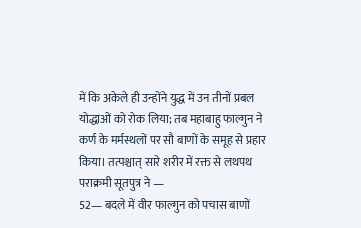में कि अकेले ही उन्होंने युद्ध में उन तीनों प्रबल योद्धाओं को रोक लिया; तब महाबाहु फाल्गुन ने कर्ण के मर्मस्थलों पर सौ बाणों के समूह से प्रहार किया। तत्पश्चात् सारे शरीर में रक्त से लथपथ पराक्रमी सूतपुत्र ने —
52— बदले में वीर फाल्गुन को पचास बाणों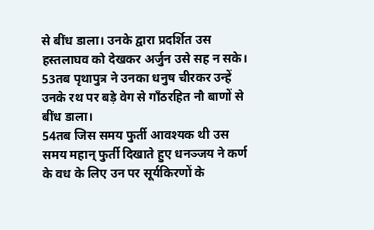से बींध डाला। उनके द्वारा प्रदर्शित उस हस्तलाघव को देखकर अर्जुन उसे सह न सके।
53तब पृथापुत्र ने उनका धनुष चीरकर उन्हें उनके रथ पर बड़े वेग से गाँठरहित नौ बाणों से बींध डाला।
54तब जिस समय फुर्ती आवश्यक थी उस समय महान् फुर्ती दिखाते हुए धनञ्जय ने कर्ण के वध के लिए उन पर सूर्यकिरणों के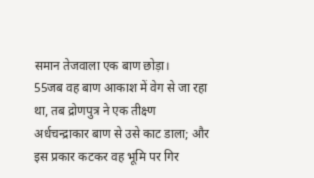समान तेजवाला एक बाण छोड़ा।
55जब वह बाण आकाश में वेग से जा रहा था, तब द्रोणपुत्र ने एक तीक्ष्ण अर्धचन्द्राकार बाण से उसे काट डाला; और इस प्रकार कटकर वह भूमि पर गिर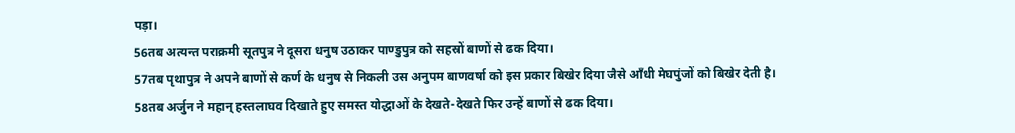पड़ा।
56तब अत्यन्त पराक्रमी सूतपुत्र ने दूसरा धनुष उठाकर पाण्डुपुत्र को सहस्रों बाणों से ढक दिया।
57तब पृथापुत्र ने अपने बाणों से कर्ण के धनुष से निकली उस अनुपम बाणवर्षा को इस प्रकार बिखेर दिया जैसे आँधी मेघपुंजों को बिखेर देती है।
58तब अर्जुन ने महान् हस्तलाघव दिखाते हुए समस्त योद्धाओं के देखते-देखते फिर उन्हें बाणों से ढक दिया।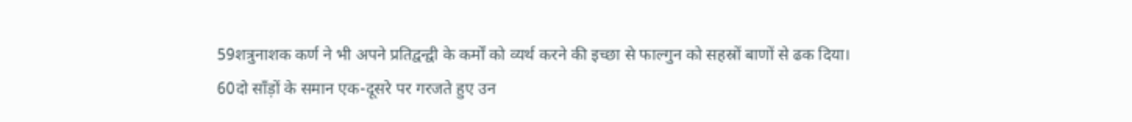59शत्रुनाशक कर्ण ने भी अपने प्रतिद्वन्द्वी के कर्मों को व्यर्थ करने की इच्छा से फाल्गुन को सहस्रों बाणों से ढक दिया।
60दो साँड़ों के समान एक-दूसरे पर गरजते हुए उन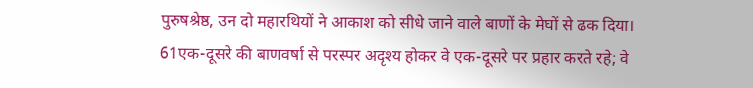पुरुषश्रेष्ठ, उन दो महारथियों ने आकाश को सीधे जाने वाले बाणों के मेघों से ढक दिया।
61एक-दूसरे की बाणवर्षा से परस्पर अदृश्य होकर वे एक-दूसरे पर प्रहार करते रहे; वे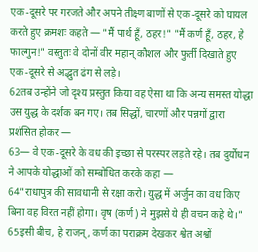एक-दूसरे पर गरजते और अपने तीक्ष्ण बाणों से एक-दूसरे को घायल करते हुए क्रमशः कहते — "मैं पार्थ हूँ, ठहर!" "मैं कर्ण हूँ, ठहर, हे फाल्गुन!" वस्तुतः वे दोनों वीर महान् कौशल और फुर्ती दिखाते हुए एक-दूसरे से अद्भुत ढंग से लड़े।
62तब उन्होंने जो दृश्य प्रस्तुत किया वह ऐसा था कि अन्य समस्त योद्धा उस युद्ध के दर्शक बन गए। तब सिद्धों, चारणों और पन्नगों द्वारा प्रशंसित होकर —
63— वे एक-दूसरे के वध की इच्छा से परस्पर लड़ते रहे। तब दुर्योधन ने आपके योद्धाओं को सम्बोधित करके कहा —
64"राधापुत्र की सावधानी से रक्षा करो। युद्ध में अर्जुन का वध किए बिना वह विरत नहीं होगा। वृष (कर्ण) ने मुझसे ये ही वचन कहे थे।"
65इसी बीच, हे राजन्, कर्ण का पराक्रम देखकर श्वेत अश्वों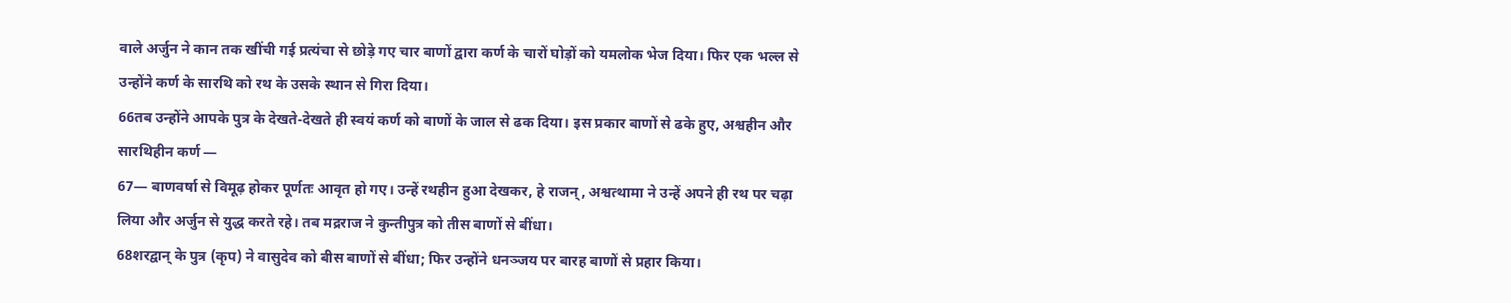वाले अर्जुन ने कान तक खींची गई प्रत्यंचा से छोड़े गए चार बाणों द्वारा कर्ण के चारों घोड़ों को यमलोक भेज दिया। फिर एक भल्ल से उन्होंने कर्ण के सारथि को रथ के उसके स्थान से गिरा दिया।
66तब उन्होंने आपके पुत्र के देखते-देखते ही स्वयं कर्ण को बाणों के जाल से ढक दिया। इस प्रकार बाणों से ढके हुए, अश्वहीन और सारथिहीन कर्ण —
67— बाणवर्षा से विमूढ़ होकर पूर्णतः आवृत हो गए। उन्हें रथहीन हुआ देखकर, हे राजन्, अश्वत्थामा ने उन्हें अपने ही रथ पर चढ़ा लिया और अर्जुन से युद्ध करते रहे। तब मद्रराज ने कुन्तीपुत्र को तीस बाणों से बींधा।
68शरद्वान् के पुत्र (कृप) ने वासुदेव को बीस बाणों से बींधा; फिर उन्होंने धनञ्जय पर बारह बाणों से प्रहार किया।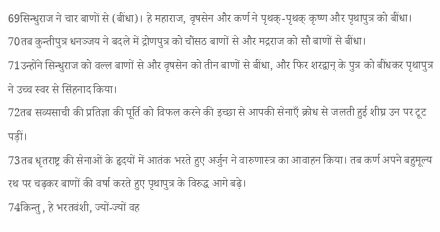69सिन्धुराज ने चार बाणों से (बींधा)। हे महाराज, वृषसेन और कर्ण ने पृथक्-पृथक् कृष्ण और पृथापुत्र को बींधा।
70तब कुन्तीपुत्र धनञ्जय ने बदले में द्रोणपुत्र को चौंसठ बाणों से और मद्रराज को सौ बाणों से बींधा।
71उन्होंने सिन्धुराज को वल्ल बाणों से और वृषसेन को तीन बाणों से बींधा, और फिर शरद्वान् के पुत्र को बींधकर पृथापुत्र ने उच्च स्वर से सिंहनाद किया।
72तब सव्यसाची की प्रतिज्ञा की पूर्ति को विफल करने की इच्छा से आपकी सेनाएँ क्रोध से जलती हुई शीघ्र उन पर टूट पड़ीं।
73तब धृतराष्ट्र की सेनाओं के हृदयों में आतंक भरते हुए अर्जुन ने वारुणास्त्र का आवाहन किया। तब कर्ण अपने बहुमूल्य रथ पर चढ़कर बाणों की वर्षा करते हुए पृथापुत्र के विरुद्ध आगे बढ़े।
74किन्तु, हे भरतवंशी, ज्यों-ज्यों वह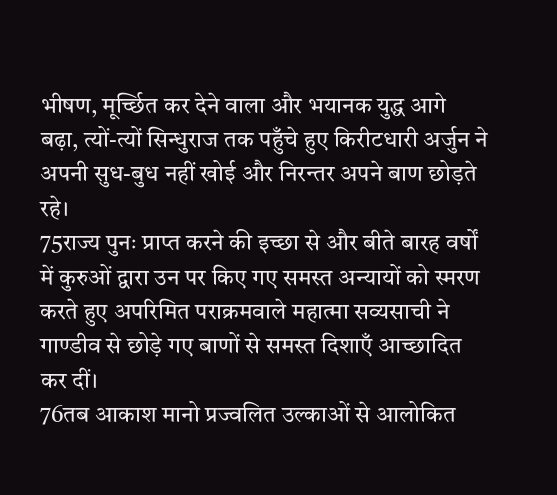भीषण, मूर्च्छित कर देने वाला और भयानक युद्ध आगे बढ़ा, त्यों-त्यों सिन्धुराज तक पहुँचे हुए किरीटधारी अर्जुन ने अपनी सुध-बुध नहीं खोई और निरन्तर अपने बाण छोड़ते रहे।
75राज्य पुनः प्राप्त करने की इच्छा से और बीते बारह वर्षों में कुरुओं द्वारा उन पर किए गए समस्त अन्यायों को स्मरण करते हुए अपरिमित पराक्रमवाले महात्मा सव्यसाची ने गाण्डीव से छोड़े गए बाणों से समस्त दिशाएँ आच्छादित कर दीं।
76तब आकाश मानो प्रज्वलित उल्काओं से आलोकित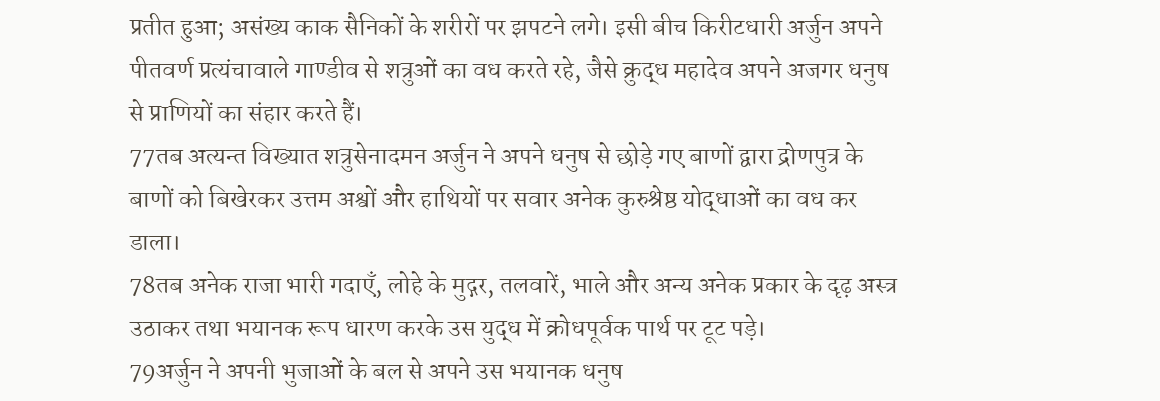प्रतीत हुआ; असंख्य काक सैनिकों के शरीरों पर झपटने लगे। इसी बीच किरीटधारी अर्जुन अपने पीतवर्ण प्रत्यंचावाले गाण्डीव से शत्रुओं का वध करते रहे, जैसे क्रुद्ध महादेव अपने अजगर धनुष से प्राणियों का संहार करते हैं।
77तब अत्यन्त विख्यात शत्रुसेनादमन अर्जुन ने अपने धनुष से छोड़े गए बाणों द्वारा द्रोणपुत्र के बाणों को बिखेरकर उत्तम अश्वों और हाथियों पर सवार अनेक कुरुश्रेष्ठ योद्धाओं का वध कर डाला।
78तब अनेक राजा भारी गदाएँ, लोहे के मुद्गर, तलवारें, भाले और अन्य अनेक प्रकार के दृढ़ अस्त्र उठाकर तथा भयानक रूप धारण करके उस युद्ध में क्रोधपूर्वक पार्थ पर टूट पड़े।
79अर्जुन ने अपनी भुजाओं के बल से अपने उस भयानक धनुष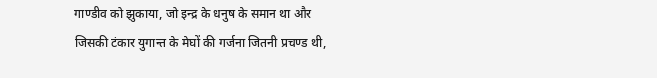गाण्डीव को झुकाया, जो इन्द्र के धनुष के समान था और जिसकी टंकार युगान्त के मेघों की गर्जना जितनी प्रचण्ड थी,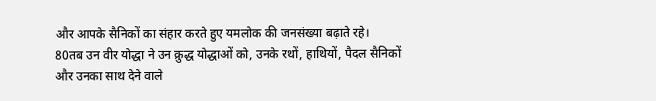और आपके सैनिकों का संहार करते हुए यमलोक की जनसंख्या बढ़ाते रहे।
80तब उन वीर योद्धा ने उन क्रुद्ध योद्धाओं को, उनके रथों, हाथियों, पैदल सैनिकों और उनका साथ देने वाले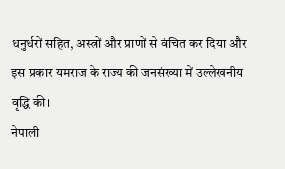धनुर्धरों सहित, अस्त्रों और प्राणों से वंचित कर दिया और इस प्रकार यमराज के राज्य की जनसंख्या में उल्लेखनीय वृद्धि की।
नेपाली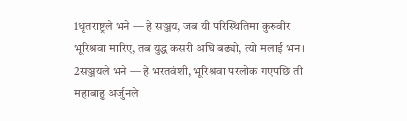1धृतराष्ट्रले भने — हे सञ्जय, जब यी परिस्थितिमा कुरुवीर भूरिश्रवा मारिए, तब युद्ध कसरी अघि बढ्यो, त्यो मलाई भन।
2सञ्जयले भने — हे भरतवंशी, भूरिश्रवा परलोक गएपछि ती महाबाहु अर्जुनले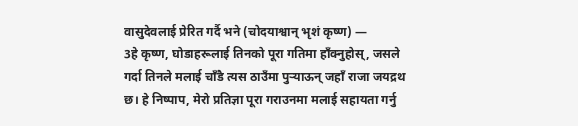वासुदेवलाई प्रेरित गर्दै भने (चोदयाश्वान् भृशं कृष्ण) —
3हे कृष्ण, घोडाहरूलाई तिनको पूरा गतिमा हाँक्नुहोस्, जसले गर्दा तिनले मलाई चाँडै त्यस ठाउँमा पुऱ्याऊन् जहाँ राजा जयद्रथ छ। हे निष्पाप, मेरो प्रतिज्ञा पूरा गराउनमा मलाई सहायता गर्नु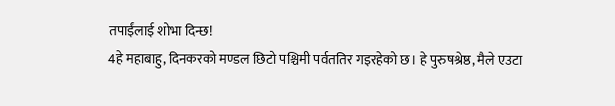तपाईंलाई शोभा दिन्छ!
4हे महाबाहु, दिनकरको मण्डल छिटो पश्चिमी पर्वततिर गइरहेको छ। हे पुरुषश्रेष्ठ, मैले एउटा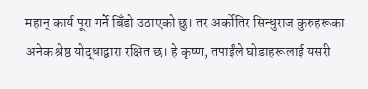महान् कार्य पूरा गर्ने बिँडो उठाएको छु। तर अर्कोतिर सिन्धुराज कुरुहरूका अनेक श्रेष्ठ योद्धाद्वारा रक्षित छ। हे कृष्ण, तपाईंले घोडाहरूलाई यसरी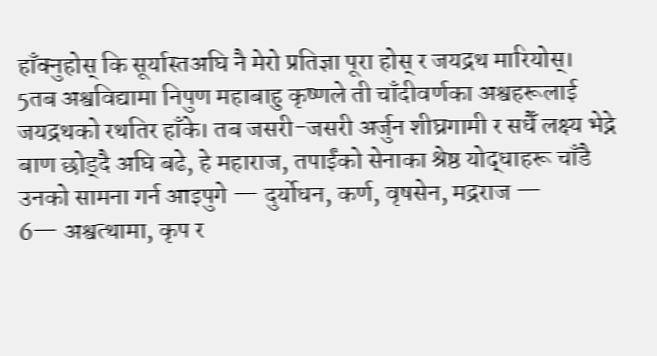हाँक्नुहोस् कि सूर्यास्तअघि नै मेरो प्रतिज्ञा पूरा होस् र जयद्रथ मारियोस्।
5तब अश्वविद्यामा निपुण महाबाहु कृष्णले ती चाँदीवर्णका अश्वहरूलाई जयद्रथको रथतिर हाँके। तब जसरी-जसरी अर्जुन शीघ्रगामी र सधैँ लक्ष्य भेद्ने बाण छोड्दै अघि बढे, हे महाराज, तपाईंको सेनाका श्रेष्ठ योद्धाहरू चाँडै उनको सामना गर्न आइपुगे — दुर्योधन, कर्ण, वृषसेन, मद्रराज —
6— अश्वत्थामा, कृप र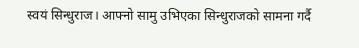स्वयं सिन्धुराज। आफ्नो सामु उभिएका सिन्धुराजको सामना गर्दै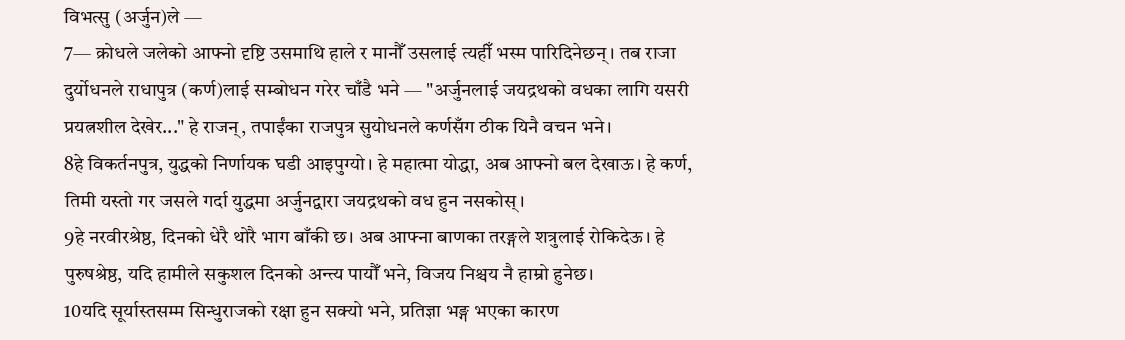विभत्सु (अर्जुन)ले —
7— क्रोधले जलेको आफ्नो दृष्टि उसमाथि हाले र मानौँ उसलाई त्यहीँ भस्म पारिदिनेछन्। तब राजा दुर्योधनले राधापुत्र (कर्ण)लाई सम्बोधन गरेर चाँडै भने — "अर्जुनलाई जयद्रथको वधका लागि यसरी प्रयत्नशील देखेर..." हे राजन्, तपाईंका राजपुत्र सुयोधनले कर्णसँग ठीक यिनै वचन भने।
8हे विकर्तनपुत्र, युद्धको निर्णायक घडी आइपुग्यो। हे महात्मा योद्धा, अब आफ्नो बल देखाऊ। हे कर्ण, तिमी यस्तो गर जसले गर्दा युद्धमा अर्जुनद्वारा जयद्रथको वध हुन नसकोस्।
9हे नरवीरश्रेष्ठ, दिनको धेरै थोरै भाग बाँकी छ। अब आफ्ना बाणका तरङ्गले शत्रुलाई रोकिदेऊ। हे पुरुषश्रेष्ठ, यदि हामीले सकुशल दिनको अन्त्य पायौँ भने, विजय निश्चय नै हाम्रो हुनेछ।
10यदि सूर्यास्तसम्म सिन्धुराजको रक्षा हुन सक्यो भने, प्रतिज्ञा भङ्ग भएका कारण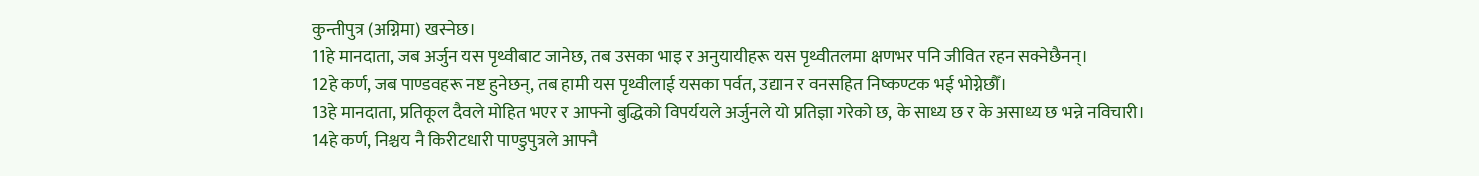कुन्तीपुत्र (अग्निमा) खस्नेछ।
11हे मानदाता, जब अर्जुन यस पृथ्वीबाट जानेछ, तब उसका भाइ र अनुयायीहरू यस पृथ्वीतलमा क्षणभर पनि जीवित रहन सक्नेछैनन्।
12हे कर्ण, जब पाण्डवहरू नष्ट हुनेछन्, तब हामी यस पृथ्वीलाई यसका पर्वत, उद्यान र वनसहित निष्कण्टक भई भोग्नेछौँ।
13हे मानदाता, प्रतिकूल दैवले मोहित भएर र आफ्नो बुद्धिको विपर्ययले अर्जुनले यो प्रतिज्ञा गरेको छ, के साध्य छ र के असाध्य छ भन्ने नविचारी।
14हे कर्ण, निश्चय नै किरीटधारी पाण्डुपुत्रले आफ्नै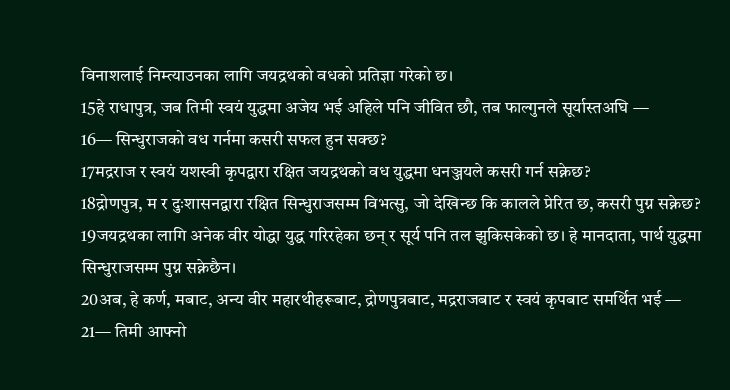विनाशलाई निम्त्याउनका लागि जयद्रथको वधको प्रतिज्ञा गरेको छ।
15हे राधापुत्र, जब तिमी स्वयं युद्धमा अजेय भई अहिले पनि जीवित छौ, तब फाल्गुनले सूर्यास्तअघि —
16— सिन्धुराजको वध गर्नमा कसरी सफल हुन सक्छ?
17मद्रराज र स्वयं यशस्वी कृपद्वारा रक्षित जयद्रथको वध युद्धमा धनञ्जयले कसरी गर्न सक्नेछ?
18द्रोणपुत्र, म र दुःशासनद्वारा रक्षित सिन्धुराजसम्म विभत्सु, जो देखिन्छ कि कालले प्रेरित छ, कसरी पुग्न सक्नेछ?
19जयद्रथका लागि अनेक वीर योद्धा युद्ध गरिरहेका छन् र सूर्य पनि तल झुकिसकेको छ। हे मानदाता, पार्थ युद्धमा सिन्धुराजसम्म पुग्न सक्नेछैन।
20अब, हे कर्ण, मबाट, अन्य वीर महारथीहरूबाट, द्रोणपुत्रबाट, मद्रराजबाट र स्वयं कृपबाट समर्थित भई —
21— तिमी आफ्नो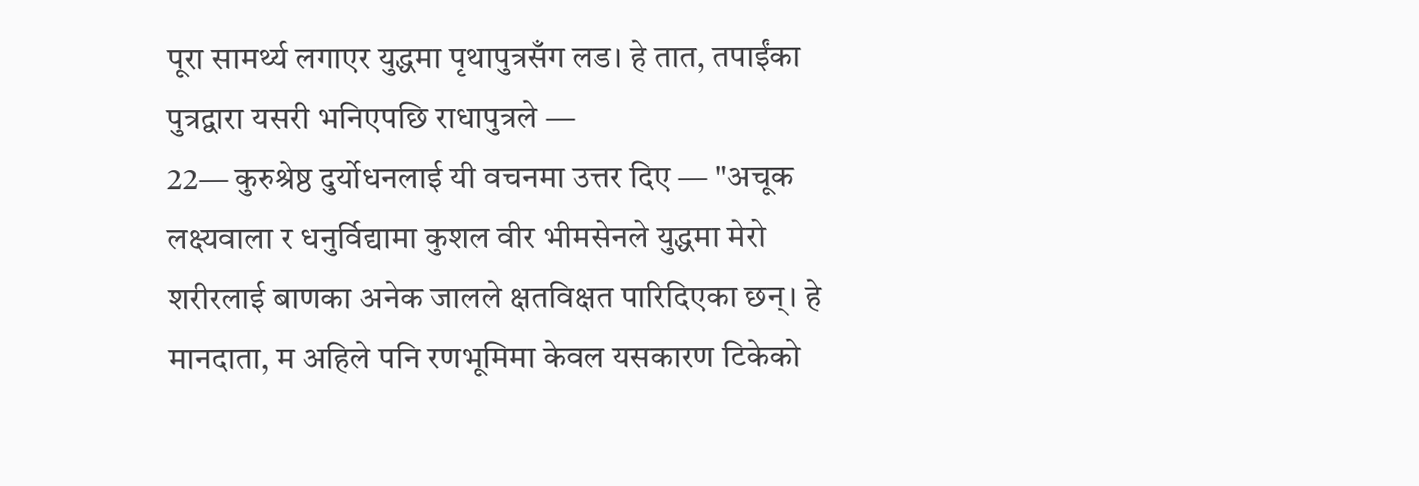पूरा सामर्थ्य लगाएर युद्धमा पृथापुत्रसँग लड। हे तात, तपाईंका पुत्रद्वारा यसरी भनिएपछि राधापुत्रले —
22— कुरुश्रेष्ठ दुर्योधनलाई यी वचनमा उत्तर दिए — "अचूक लक्ष्यवाला र धनुर्विद्यामा कुशल वीर भीमसेनले युद्धमा मेरो शरीरलाई बाणका अनेक जालले क्षतविक्षत पारिदिएका छन्। हे मानदाता, म अहिले पनि रणभूमिमा केवल यसकारण टिकेको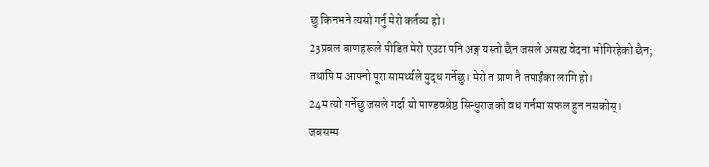छु किनभने त्यसो गर्नु मेरो कर्तव्य हो।
23प्रबल बाणहरूले पीडित मेरो एउटा पनि अङ्ग यस्तो छैन जसले असह्य वेदना भोगिरहेको छैन; तथापि म आफ्नो पूरा सामर्थ्यले युद्ध गर्नेछु। मेरो त प्राण नै तपाईंका लागि हो।
24म त्यो गर्नेछु जसले गर्दा यो पाण्डवश्रेष्ठ सिन्धुराजको वध गर्नमा सफल हुन नसकोस्। जबसम्म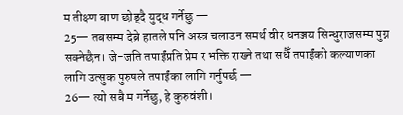म तीक्ष्ण बाण छोड्दै युद्ध गर्नेछु —
25— तबसम्म देब्रे हातले पनि अस्त्र चलाउन समर्थ वीर धनञ्जय सिन्धुराजसम्म पुग्न सक्नेछैन। जे-जति तपाईंप्रति प्रेम र भक्ति राख्ने तथा सधैँ तपाईंको कल्याणका लागि उत्सुक पुरुषले तपाईंका लागि गर्नुपर्छ —
26— त्यो सबै म गर्नेछु, हे कुरुवंशी।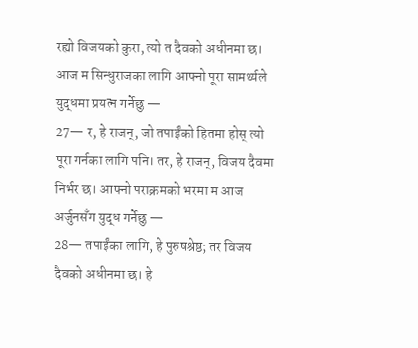रह्यो विजयको कुरा, त्यो त दैवको अधीनमा छ। आज म सिन्धुराजका लागि आफ्नो पूरा सामर्थ्यले युद्धमा प्रयत्न गर्नेछु —
27— र, हे राजन्, जो तपाईंको हितमा होस् त्यो पूरा गर्नका लागि पनि। तर, हे राजन्, विजय दैवमा निर्भर छ। आफ्नो पराक्रमको भरमा म आज अर्जुनसँग युद्ध गर्नेछु —
28— तपाईंका लागि, हे पुरुषश्रेष्ठ; तर विजय दैवको अधीनमा छ। हे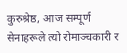कुरुश्रेष्ठ, आज सम्पूर्ण सेनाहरूले त्यो रोमाञ्चकारी र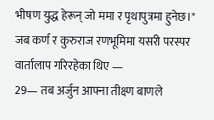भीषण युद्ध हेरून् जो ममा र पृथापुत्रमा हुनेछ।" जब कर्ण र कुरुराज रणभूमिमा यसरी परस्पर वार्तालाप गरिरहेका थिए —
29— तब अर्जुन आफ्ना तीक्ष्ण बाणले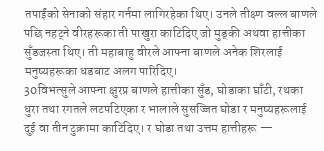तपाईंको सेनाको संहार गर्नमा लागिरहेका थिए। उनले तीक्ष्ण वल्ल बाणले पछि नहट्ने वीरहरूका ती पाखुरा काटिदिए जो मुड्की अथवा हात्तीका सुँडजस्ता थिए। ती महाबाहु वीरले आफ्ना बाणले अनेक शिरलाई मनुष्यहरूका धडबाट अलग पारिदिए।
30विभत्सुले आफ्ना क्षुरप्र बाणले हात्तीका सुँड, घोडाका घाँटी, रथका धुरा तथा रगतले लटपटिएका र भालाले सुसज्जित घोडा र मनुष्यहरूलाई दुई वा तीन टुक्रामा काटिदिए। र घोडा तथा उत्तम हात्तीहरू —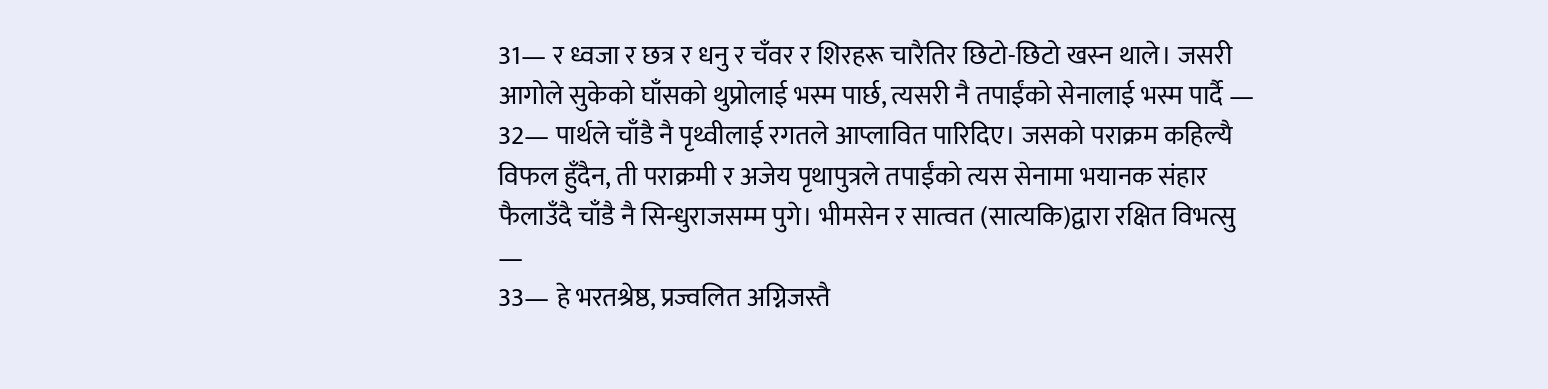31— र ध्वजा र छत्र र धनु र चँवर र शिरहरू चारैतिर छिटो-छिटो खस्न थाले। जसरी आगोले सुकेको घाँसको थुप्रोलाई भस्म पार्छ, त्यसरी नै तपाईंको सेनालाई भस्म पार्दै —
32— पार्थले चाँडै नै पृथ्वीलाई रगतले आप्लावित पारिदिए। जसको पराक्रम कहिल्यै विफल हुँदैन, ती पराक्रमी र अजेय पृथापुत्रले तपाईंको त्यस सेनामा भयानक संहार फैलाउँदै चाँडै नै सिन्धुराजसम्म पुगे। भीमसेन र सात्वत (सात्यकि)द्वारा रक्षित विभत्सु —
33— हे भरतश्रेष्ठ, प्रज्वलित अग्निजस्तै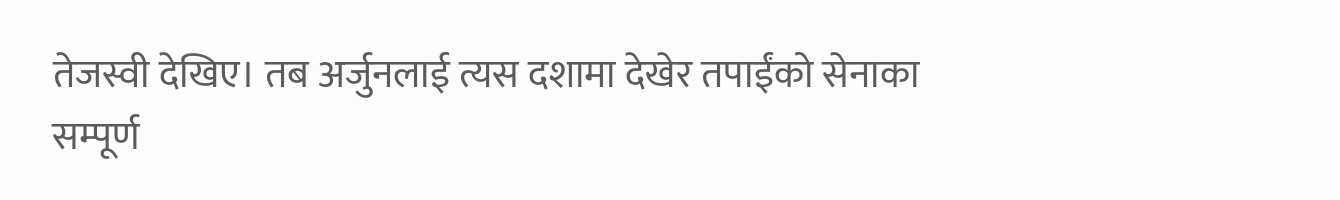तेजस्वी देखिए। तब अर्जुनलाई त्यस दशामा देखेर तपाईंको सेनाका सम्पूर्ण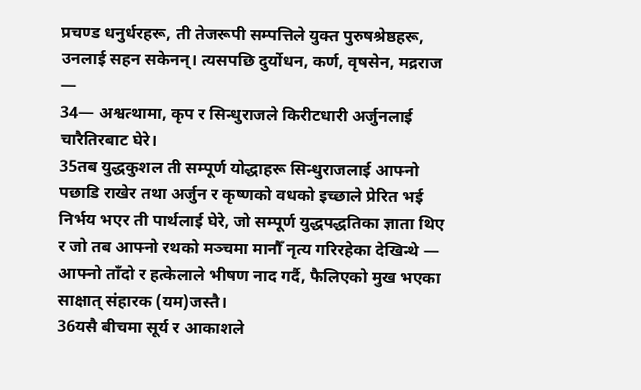प्रचण्ड धनुर्धरहरू, ती तेजरूपी सम्पत्तिले युक्त पुरुषश्रेष्ठहरू, उनलाई सहन सकेनन्। त्यसपछि दुर्योधन, कर्ण, वृषसेन, मद्रराज —
34— अश्वत्थामा, कृप र सिन्धुराजले किरीटधारी अर्जुनलाई चारैतिरबाट घेरे।
35तब युद्धकुशल ती सम्पूर्ण योद्धाहरू सिन्धुराजलाई आफ्नो पछाडि राखेर तथा अर्जुन र कृष्णको वधको इच्छाले प्रेरित भई निर्भय भएर ती पार्थलाई घेरे, जो सम्पूर्ण युद्धपद्धतिका ज्ञाता थिए र जो तब आफ्नो रथको मञ्चमा मानौँ नृत्य गरिरहेका देखिन्थे — आफ्नो ताँदो र हत्केलाले भीषण नाद गर्दै, फैलिएको मुख भएका साक्षात् संहारक (यम)जस्तै।
36यसै बीचमा सूर्य र आकाशले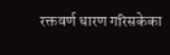रक्तवर्ण धारण गरिसकेका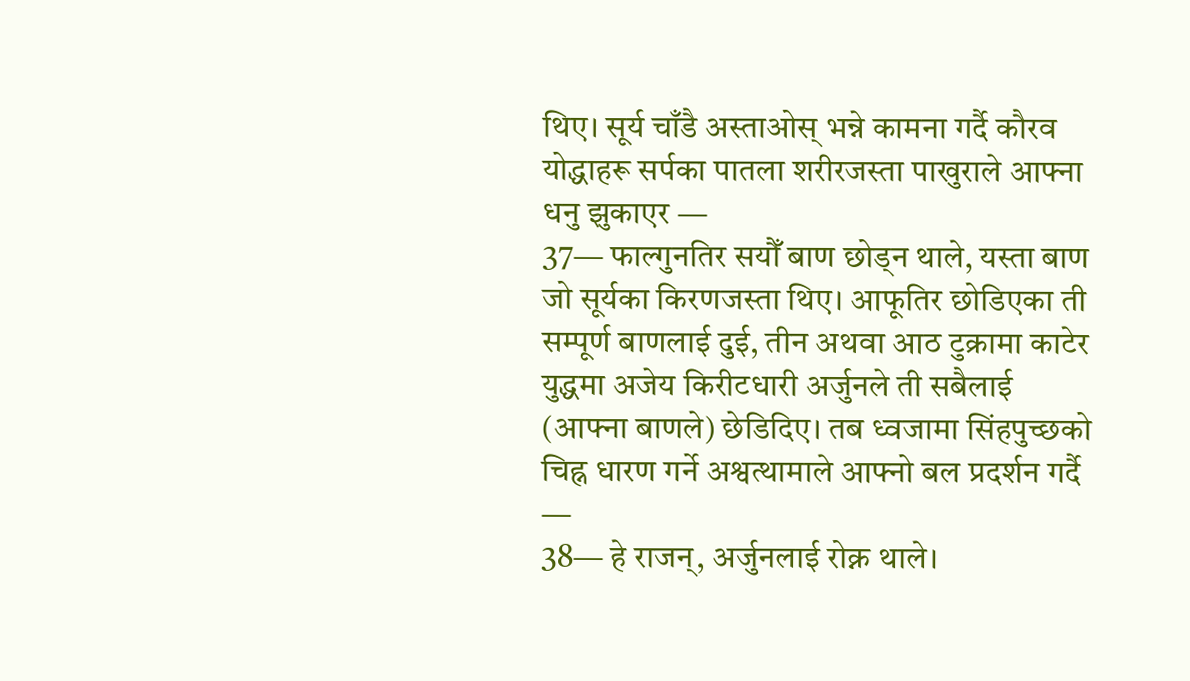थिए। सूर्य चाँडै अस्ताओस् भन्ने कामना गर्दै कौरव योद्धाहरू सर्पका पातला शरीरजस्ता पाखुराले आफ्ना धनु झुकाएर —
37— फाल्गुनतिर सयौँ बाण छोड्न थाले, यस्ता बाण जो सूर्यका किरणजस्ता थिए। आफूतिर छोडिएका ती सम्पूर्ण बाणलाई दुई, तीन अथवा आठ टुक्रामा काटेर युद्धमा अजेय किरीटधारी अर्जुनले ती सबैलाई (आफ्ना बाणले) छेडिदिए। तब ध्वजामा सिंहपुच्छको चिह्न धारण गर्ने अश्वत्थामाले आफ्नो बल प्रदर्शन गर्दै —
38— हे राजन्, अर्जुनलाई रोक्न थाले।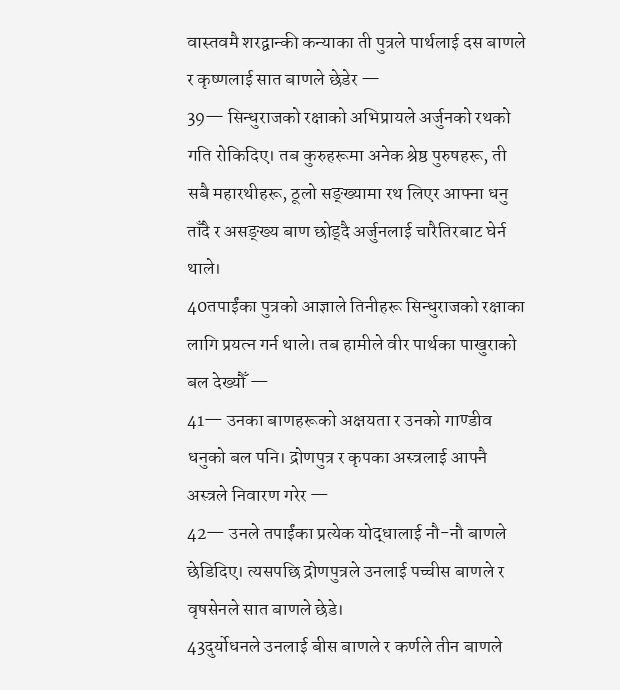वास्तवमै शरद्वान्की कन्याका ती पुत्रले पार्थलाई दस बाणले र कृष्णलाई सात बाणले छेडेर —
39— सिन्धुराजको रक्षाको अभिप्रायले अर्जुनको रथको गति रोकिदिए। तब कुरुहरूमा अनेक श्रेष्ठ पुरुषहरू, ती सबै महारथीहरू, ठूलो सङ्ख्यामा रथ लिएर आफ्ना धनु ताँदै र असङ्ख्य बाण छोड्दै अर्जुनलाई चारैतिरबाट घेर्न थाले।
40तपाईंका पुत्रको आज्ञाले तिनीहरू सिन्धुराजको रक्षाका लागि प्रयत्न गर्न थाले। तब हामीले वीर पार्थका पाखुराको बल देख्यौँ —
41— उनका बाणहरूको अक्षयता र उनको गाण्डीव धनुको बल पनि। द्रोणपुत्र र कृपका अस्त्रलाई आफ्नै अस्त्रले निवारण गरेर —
42— उनले तपाईंका प्रत्येक योद्धालाई नौ-नौ बाणले छेडिदिए। त्यसपछि द्रोणपुत्रले उनलाई पच्चीस बाणले र वृषसेनले सात बाणले छेडे।
43दुर्योधनले उनलाई बीस बाणले र कर्णले तीन बाणले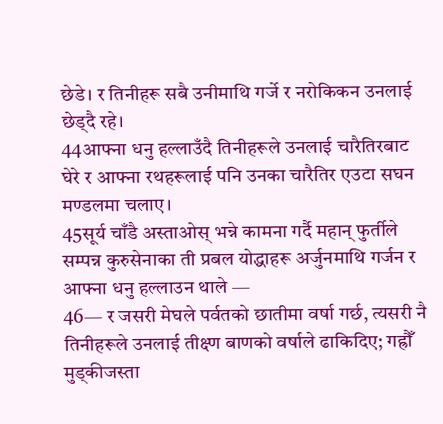छेडे। र तिनीहरू सबै उनीमाथि गर्जे र नरोकिकन उनलाई छेड्दै रहे।
44आफ्ना धनु हल्लाउँदै तिनीहरूले उनलाई चारैतिरबाट घेरे र आफ्ना रथहरूलाई पनि उनका चारैतिर एउटा सघन मण्डलमा चलाए।
45सूर्य चाँडै अस्ताओस् भन्ने कामना गर्दै महान् फुर्तीले सम्पन्न कुरुसेनाका ती प्रबल योद्धाहरू अर्जुनमाथि गर्जन र आफ्ना धनु हल्लाउन थाले —
46— र जसरी मेघले पर्वतको छातीमा वर्षा गर्छ, त्यसरी नै तिनीहरूले उनलाई तीक्ष्ण बाणको वर्षाले ढाकिदिए; गह्रौँ मुड्कीजस्ता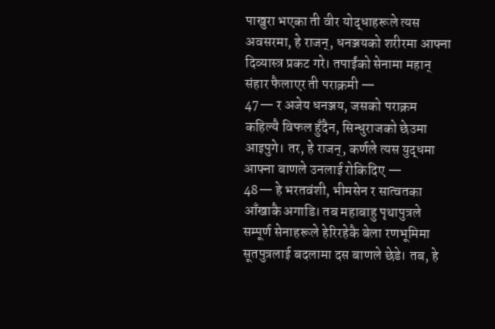पाखुरा भएका ती वीर योद्धाहरूले त्यस अवसरमा, हे राजन्, धनञ्जयको शरीरमा आफ्ना दिव्यास्त्र प्रकट गरे। तपाईंको सेनामा महान् संहार फैलाएर ती पराक्रमी —
47— र अजेय धनञ्जय, जसको पराक्रम कहिल्यै विफल हुँदैन, सिन्धुराजको छेउमा आइपुगे। तर, हे राजन्, कर्णले त्यस युद्धमा आफ्ना बाणले उनलाई रोकिदिए —
48— हे भरतवंशी, भीमसेन र सात्वतका आँखाकै अगाडि। तब महाबाहु पृथापुत्रले सम्पूर्ण सेनाहरूले हेरिरहेकै बेला रणभूमिमा सूतपुत्रलाई बदलामा दस बाणले छेडे। तब, हे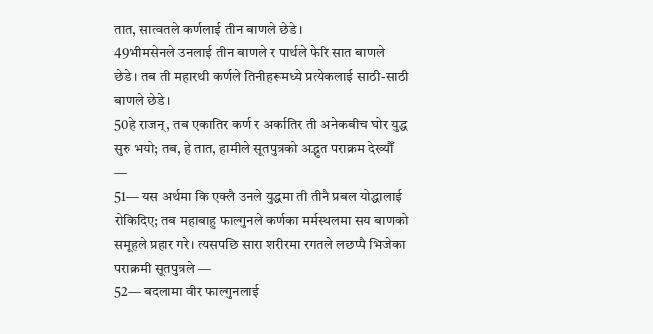तात, सात्वतले कर्णलाई तीन बाणले छेडे।
49भीमसेनले उनलाई तीन बाणले र पार्थले फेरि सात बाणले छेडे। तब ती महारथी कर्णले तिनीहरूमध्ये प्रत्येकलाई साठी-साठी बाणले छेडे।
50हे राजन्, तब एकातिर कर्ण र अर्कातिर ती अनेकबीच घोर युद्ध सुरु भयो; तब, हे तात, हामीले सूतपुत्रको अद्भुत पराक्रम देख्यौँ —
51— यस अर्थमा कि एक्लै उनले युद्धमा ती तीनै प्रबल योद्धालाई रोकिदिए; तब महाबाहु फाल्गुनले कर्णका मर्मस्थलमा सय बाणको समूहले प्रहार गरे। त्यसपछि सारा शरीरमा रगतले लछप्पै भिजेका पराक्रमी सूतपुत्रले —
52— बदलामा वीर फाल्गुनलाई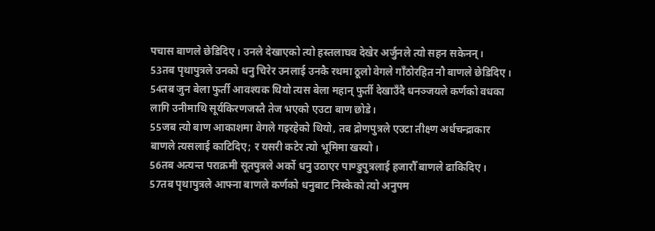पचास बाणले छेडिदिए। उनले देखाएको त्यो हस्तलाघव देखेर अर्जुनले त्यो सहन सकेनन्।
53तब पृथापुत्रले उनको धनु चिरेर उनलाई उनकै रथमा ठूलो वेगले गाँठोरहित नौ बाणले छेडिदिए।
54तब जुन बेला फुर्ती आवश्यक थियो त्यस बेला महान् फुर्ती देखाउँदै धनञ्जयले कर्णको वधका लागि उनीमाथि सूर्यकिरणजस्तै तेज भएको एउटा बाण छोडे।
55जब त्यो बाण आकाशमा वेगले गइरहेको थियो, तब द्रोणपुत्रले एउटा तीक्ष्ण अर्धचन्द्राकार बाणले त्यसलाई काटिदिए; र यसरी कटेर त्यो भूमिमा खस्यो।
56तब अत्यन्त पराक्रमी सूतपुत्रले अर्को धनु उठाएर पाण्डुपुत्रलाई हजारौँ बाणले ढाकिदिए।
57तब पृथापुत्रले आफ्ना बाणले कर्णको धनुबाट निस्केको त्यो अनुपम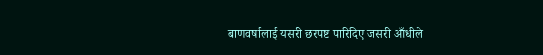बाणवर्षालाई यसरी छरपष्ट पारिदिए जसरी आँधीले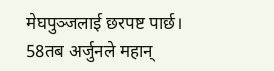मेघपुञ्जलाई छरपष्ट पार्छ।
58तब अर्जुनले महान्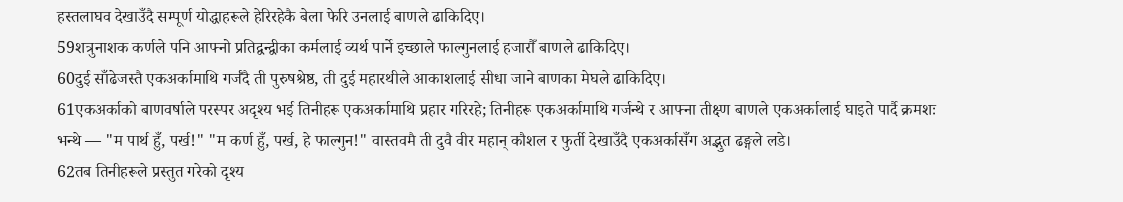हस्तलाघव देखाउँदै सम्पूर्ण योद्धाहरूले हेरिरहेकै बेला फेरि उनलाई बाणले ढाकिदिए।
59शत्रुनाशक कर्णले पनि आफ्नो प्रतिद्वन्द्वीका कर्मलाई व्यर्थ पार्ने इच्छाले फाल्गुनलाई हजारौँ बाणले ढाकिदिए।
60दुई साँढेजस्तै एकअर्कामाथि गर्जँदै ती पुरुषश्रेष्ठ, ती दुई महारथीले आकाशलाई सीधा जाने बाणका मेघले ढाकिदिए।
61एकअर्काको बाणवर्षाले परस्पर अदृश्य भई तिनीहरू एकअर्कामाथि प्रहार गरिरहे; तिनीहरू एकअर्कामाथि गर्जन्थे र आफ्ना तीक्ष्ण बाणले एकअर्कालाई घाइते पार्दै क्रमशः भन्थे — "म पार्थ हुँ, पर्ख!" "म कर्ण हुँ, पर्ख, हे फाल्गुन!" वास्तवमै ती दुवै वीर महान् कौशल र फुर्ती देखाउँदै एकअर्कासँग अद्भुत ढङ्गले लडे।
62तब तिनीहरूले प्रस्तुत गरेको दृश्य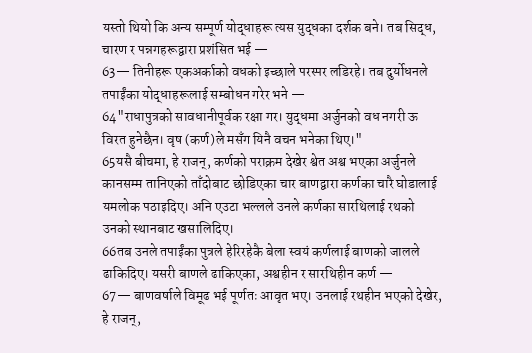यस्तो थियो कि अन्य सम्पूर्ण योद्धाहरू त्यस युद्धका दर्शक बने। तब सिद्ध, चारण र पन्नगहरूद्वारा प्रशंसित भई —
63— तिनीहरू एकअर्काको वधको इच्छाले परस्पर लडिरहे। तब दुर्योधनले तपाईंका योद्धाहरूलाई सम्बोधन गरेर भने —
64"राधापुत्रको सावधानीपूर्वक रक्षा गर। युद्धमा अर्जुनको वध नगरी ऊ विरत हुनेछैन। वृष (कर्ण)ले मसँग यिनै वचन भनेका थिए।"
65यसै बीचमा, हे राजन्, कर्णको पराक्रम देखेर श्वेत अश्व भएका अर्जुनले कानसम्म तानिएको ताँदोबाट छोडिएका चार बाणद्वारा कर्णका चारै घोडालाई यमलोक पठाइदिए। अनि एउटा भल्लले उनले कर्णका सारथिलाई रथको उनको स्थानबाट खसालिदिए।
66तब उनले तपाईंका पुत्रले हेरिरहेकै बेला स्वयं कर्णलाई बाणको जालले ढाकिदिए। यसरी बाणले ढाकिएका, अश्वहीन र सारथिहीन कर्ण —
67— बाणवर्षाले विमूढ भई पूर्णतः आवृत भए। उनलाई रथहीन भएको देखेर, हे राजन्,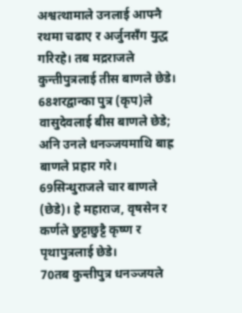अश्वत्थामाले उनलाई आफ्नै रथमा चढाए र अर्जुनसँग युद्ध गरिरहे। तब मद्रराजले कुन्तीपुत्रलाई तीस बाणले छेडे।
68शरद्वान्का पुत्र (कृप)ले वासुदेवलाई बीस बाणले छेडे; अनि उनले धनञ्जयमाथि बाह्र बाणले प्रहार गरे।
69सिन्धुराजले चार बाणले (छेडे)। हे महाराज, वृषसेन र कर्णले छुट्टाछुट्टै कृष्ण र पृथापुत्रलाई छेडे।
70तब कुन्तीपुत्र धनञ्जयले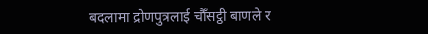बदलामा द्रोणपुत्रलाई चौँसट्ठी बाणले र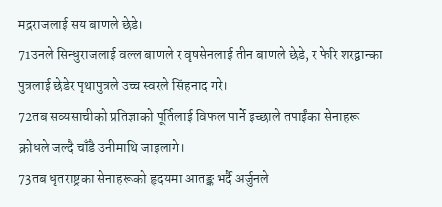मद्रराजलाई सय बाणले छेडे।
71उनले सिन्धुराजलाई वल्ल बाणले र वृषसेनलाई तीन बाणले छेडे, र फेरि शरद्वान्का पुत्रलाई छेडेर पृथापुत्रले उच्च स्वरले सिंहनाद गरे।
72तब सव्यसाचीको प्रतिज्ञाको पूर्तिलाई विफल पार्ने इच्छाले तपाईंका सेनाहरू क्रोधले जल्दै चाँडै उनीमाथि जाइलागे।
73तब धृतराष्ट्रका सेनाहरूको हृदयमा आतङ्क भर्दै अर्जुनले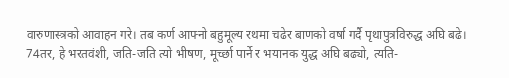वारुणास्त्रको आवाहन गरे। तब कर्ण आफ्नो बहुमूल्य रथमा चढेर बाणको वर्षा गर्दै पृथापुत्रविरुद्ध अघि बढे।
74तर, हे भरतवंशी, जति-जति त्यो भीषण, मूर्च्छा पार्ने र भयानक युद्ध अघि बढ्यो, त्यति-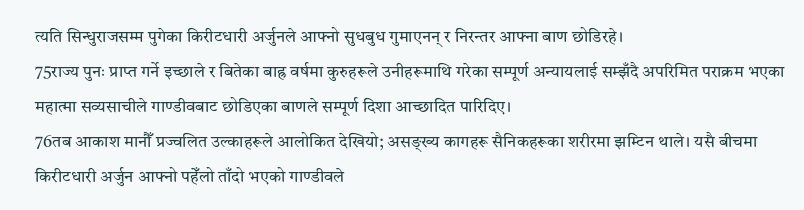त्यति सिन्धुराजसम्म पुगेका किरीटधारी अर्जुनले आफ्नो सुधबुध गुमाएनन् र निरन्तर आफ्ना बाण छोडिरहे।
75राज्य पुनः प्राप्त गर्ने इच्छाले र बितेका बाह्र वर्षमा कुरुहरूले उनीहरूमाथि गरेका सम्पूर्ण अन्यायलाई सम्झँदै अपरिमित पराक्रम भएका महात्मा सव्यसाचीले गाण्डीवबाट छोडिएका बाणले सम्पूर्ण दिशा आच्छादित पारिदिए।
76तब आकाश मानौँ प्रज्वलित उल्काहरूले आलोकित देखियो; असङ्ख्य कागहरू सैनिकहरूका शरीरमा झम्टिन थाले। यसै बीचमा किरीटधारी अर्जुन आफ्नो पहेँलो ताँदो भएको गाण्डीवले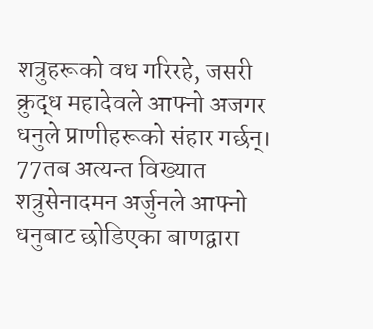शत्रुहरूको वध गरिरहे, जसरी क्रुद्ध महादेवले आफ्नो अजगर धनुले प्राणीहरूको संहार गर्छन्।
77तब अत्यन्त विख्यात शत्रुसेनादमन अर्जुनले आफ्नो धनुबाट छोडिएका बाणद्वारा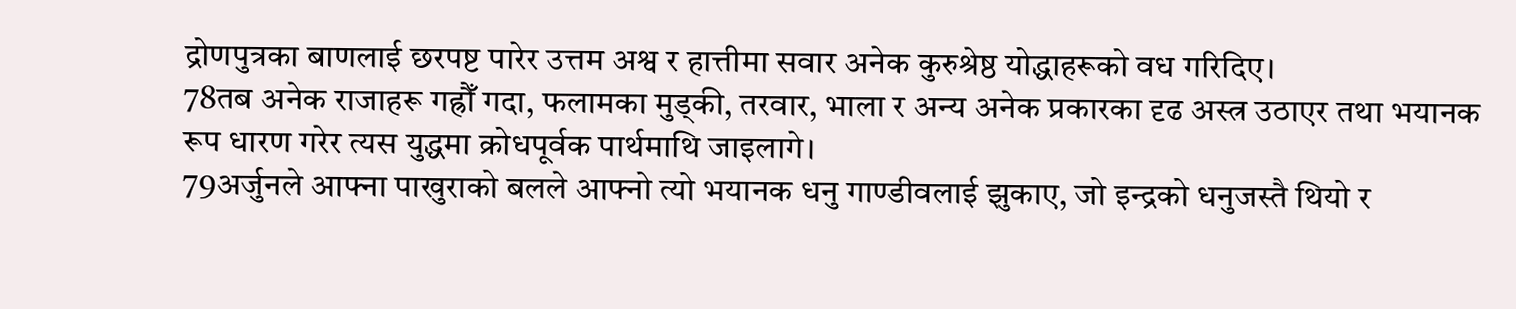द्रोणपुत्रका बाणलाई छरपष्ट पारेर उत्तम अश्व र हात्तीमा सवार अनेक कुरुश्रेष्ठ योद्धाहरूको वध गरिदिए।
78तब अनेक राजाहरू गह्रौँ गदा, फलामका मुड्की, तरवार, भाला र अन्य अनेक प्रकारका दृढ अस्त्र उठाएर तथा भयानक रूप धारण गरेर त्यस युद्धमा क्रोधपूर्वक पार्थमाथि जाइलागे।
79अर्जुनले आफ्ना पाखुराको बलले आफ्नो त्यो भयानक धनु गाण्डीवलाई झुकाए, जो इन्द्रको धनुजस्तै थियो र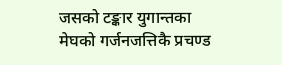जसको टङ्कार युगान्तका मेघको गर्जनजत्तिकै प्रचण्ड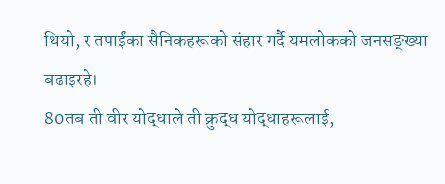थियो, र तपाईंका सैनिकहरूको संहार गर्दै यमलोकको जनसङ्ख्या बढाइरहे।
80तब ती वीर योद्धाले ती क्रुद्ध योद्धाहरूलाई,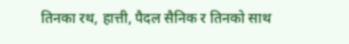तिनका रथ, हात्ती, पैदल सैनिक र तिनको साथ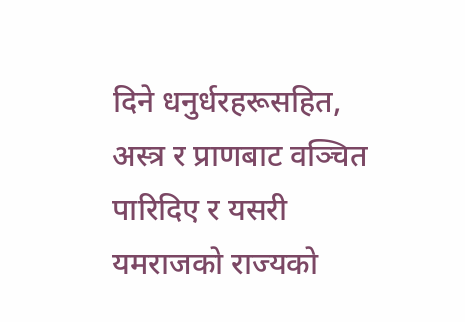दिने धनुर्धरहरूसहित, अस्त्र र प्राणबाट वञ्चित पारिदिए र यसरी यमराजको राज्यको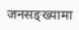जनसङ्ख्यामा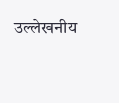उल्लेखनीय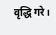वृद्धि गरे।